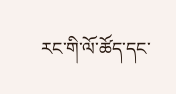རང་གི་ལོ་ཚོད་དང་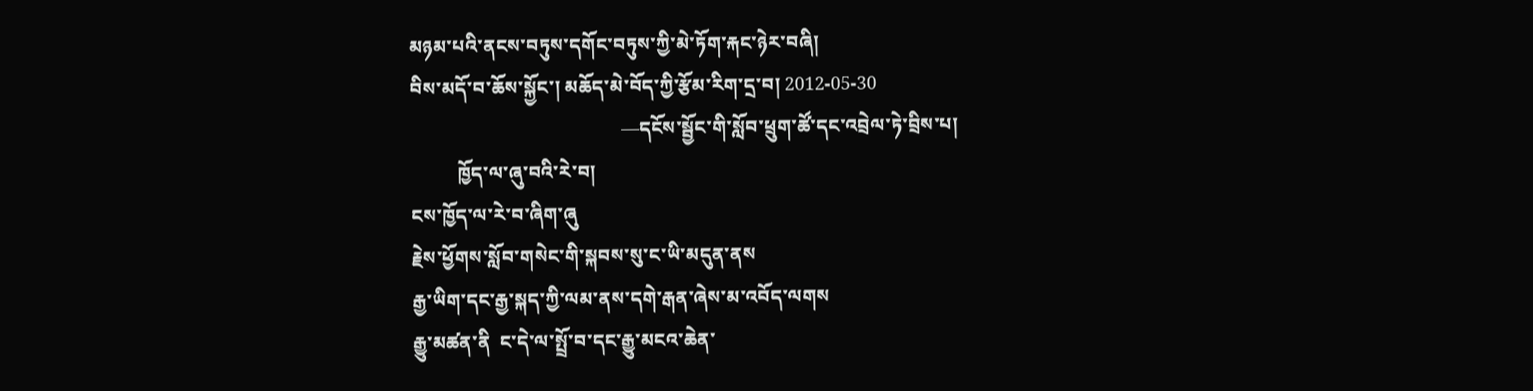མཉམ་པའི་ནངས་བཏུས་དགོང་བཏུས་ཀྱི་མེ་ཏོག་རྐང་ཉེར་བཞི།
བིས་མདོ་བ་ཆོས་སྐྱོང་། མཆོད་མེ་བོད་ཀྱི་རྩོམ་རིག་དྲ་བ། 2012-05-30
                                             —དངོས་སྦྱོང་གི་སློབ་ཕྲུག་ཚོ་དང་འབྲེལ་ཏེ་བྲིས་པ།
          ཁྱོད་ལ་ཞུ་བའི་རེ་བ།
ངས་ཁྱོད་ལ་རེ་བ་ཞིག་ཞུ
རྗེས་ཕྱོགས་སློབ་གསེང་གི་སྐབས་སུ་ང་ཡི་མདུན་ནས
རྒྱ་ཡིག་དང་རྒྱ་སྐད་ཀྱི་ལམ་ནས་དགེ་རྒན་ཞེས་མ་འབོད་ལགས
རྒྱུ་མཚན་ནི  ང་དེ་ལ་སྤྲོ་བ་དང་རྒྱུ་མངའ་ཆེན་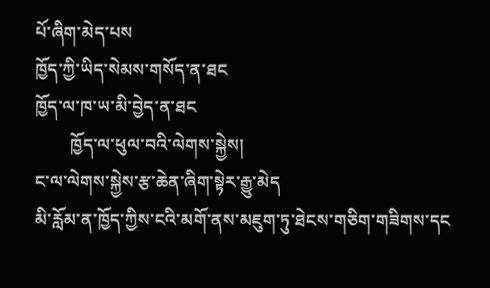པོ་ཞིག་མེད་པས
ཁྱོད་ཀྱི་ཡིད་སེམས་གསོད་ན་ཐང
ཁྱོད་ལ་ཁ་ཡ་མི་བྱེད་ན་ཐང
        ཁྱོད་ལ་ཕུལ་བའི་ལེགས་སྐྱེས།
ང་ལ་ལེགས་སྐྱེས་རྩ་ཆེན་ཞིག་སྟེར་རྒྱུ་མེད
མི་རློམ་ན་ཁྱོད་ཀྱིས་ངའི་མགོ་ནས་མཇུག་ཏུ་ཐེངས་གཅིག་གཟིགས་དང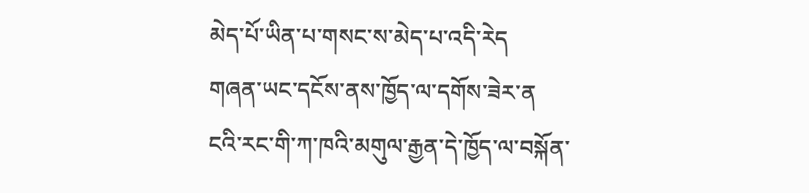མེད་པོ་ཡིན་པ་གསང་ས་མེད་པ་འདི་རེད
གཞན་ཡང་དངོས་ནས་ཁྱོད་ལ་དགོས་ཟེར་ན
ངའི་རང་གི་ཀ་ཁའི་མགུལ་རྒྱན་དེ་ཁྱོད་ལ་བསྐོན་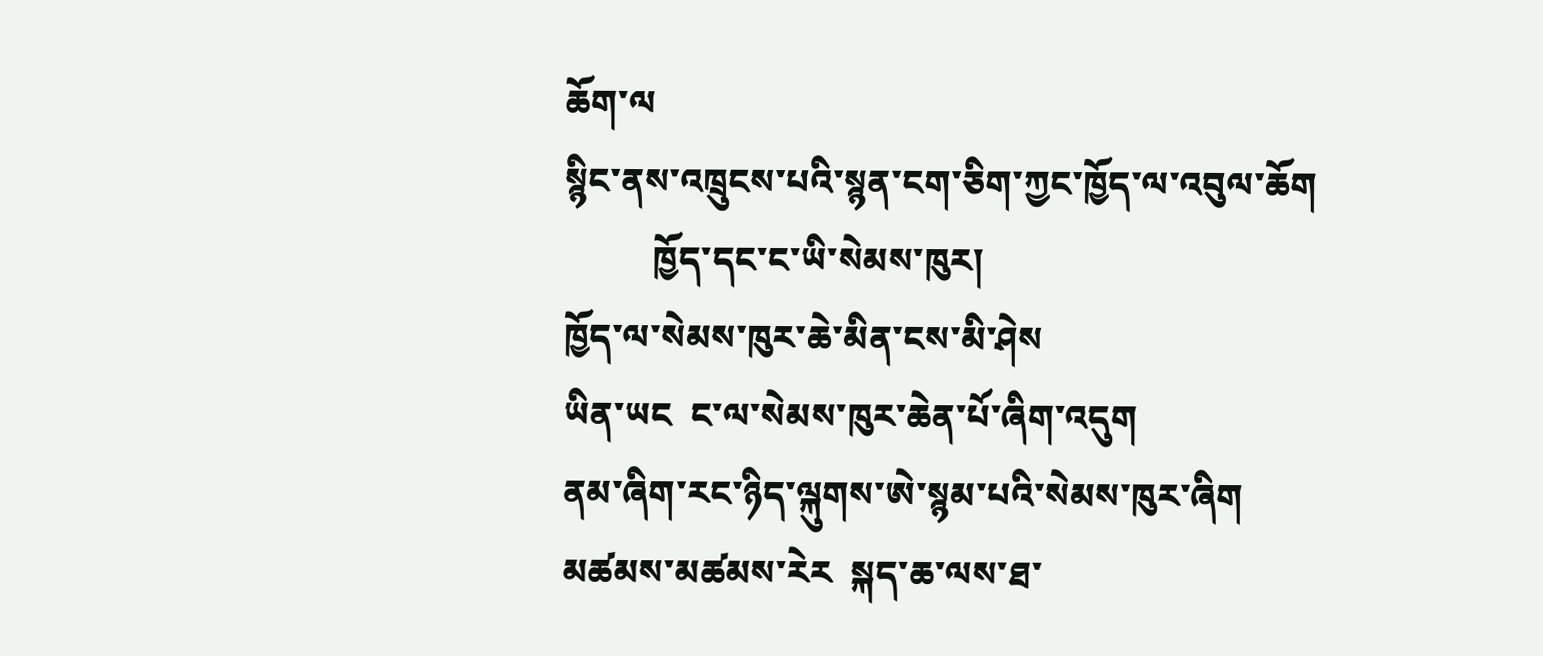ཆོག་ལ
སྙིང་ནས་འཁྲུངས་པའི་སྙན་ངག་ཅིག་ཀྱང་ཁྱོད་ལ་འབུལ་ཆོག
          ཁྱོད་དང་ང་ཡི་སེམས་ཁུར།
ཁྱོད་ལ་སེམས་ཁུར་ཆེ་མིན་ངས་མི་ཤེས
ཡིན་ཡང  ང་ལ་སེམས་ཁུར་ཆེན་པོ་ཞིག་འདུག
ནམ་ཞིག་རང་ཉིད་ལྐུགས་ཨེ་སྙམ་པའི་སེམས་ཁུར་ཞིག
མཚམས་མཚམས་རེར  སྐད་ཆ་ལས་ཐ་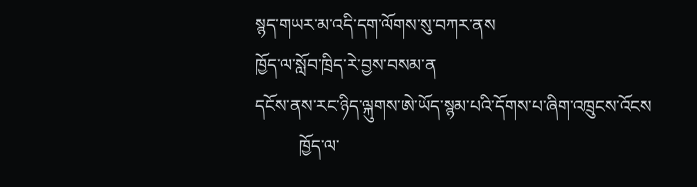སྙད་གཡར་མ་འདི་དག་ལོགས་སུ་བཀར་ནས
ཁྱོད་ལ་སློབ་ཁྲིད་རེ་བྱས་བསམ་ན
དངོས་ནས་རང་ཉིད་ལྐུགས་ཨེ་ཡོད་སྙམ་པའི་དོགས་པ་ཞིག་འཁྲུངས་འོངས
          ཁྱོད་ལ་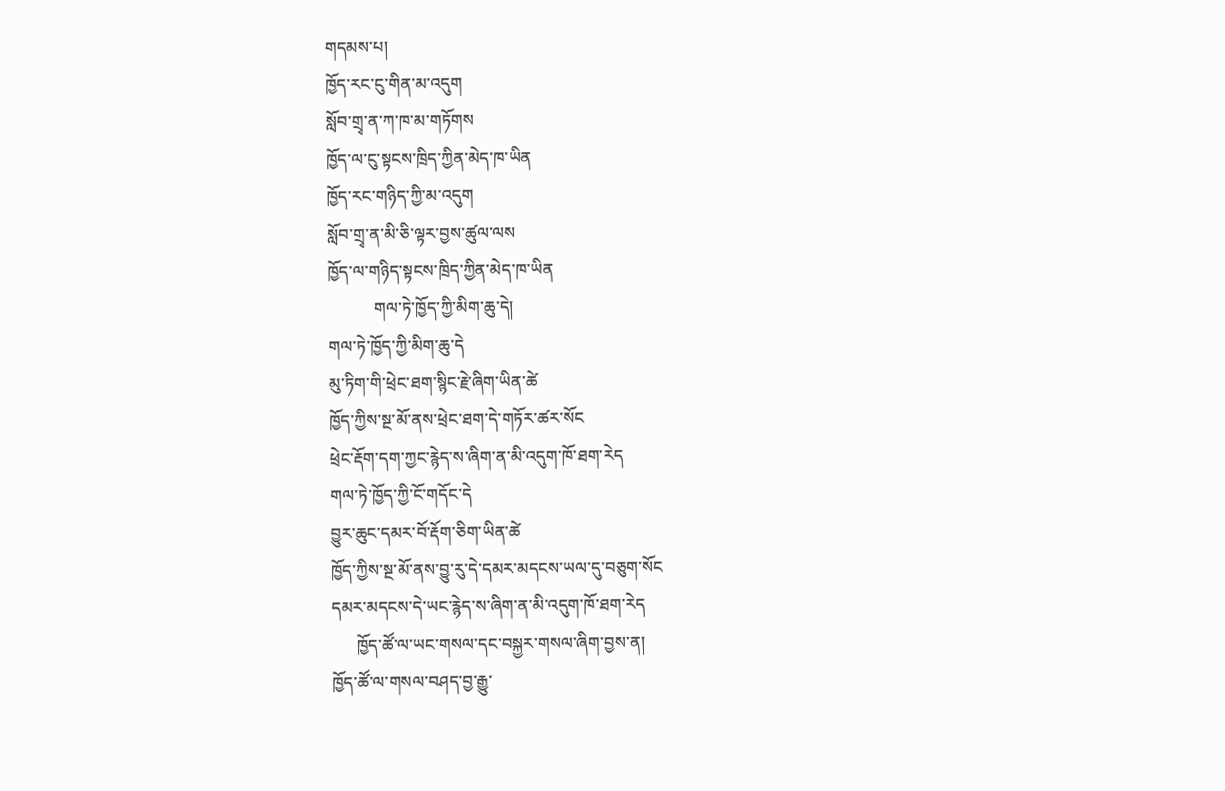གདམས་པ།
ཁྱོད་རང་ངུ་གིན་མ་འདུག
སློབ་གྲྭ་ན་ཀ་ཁ་མ་གཏོགས
ཁྱོད་ལ་ངུ་སྟངས་ཁྲིད་ཀྱིན་མེད་ཁ་ཡིན
ཁྱོད་རང་གཉིད་ཀྱི་མ་འདུག
སློབ་གྲྭ་ན་མི་ཅི་ལྟར་བྱས་ཚུལ་ལས
ཁྱོད་ལ་གཉིད་སྟངས་ཁྲིད་ཀྱིན་མེད་ཁ་ཡིན
           གལ་ཏེ་ཁྱོད་ཀྱི་མིག་ཆུ་དེ།
གལ་ཏེ་ཁྱོད་ཀྱི་མིག་ཆུ་དེ
མུ་ཏིག་གི་ཕྲེང་ཐག་སྙིང་རྗེ་ཞིག་ཡིན་ཚེ
ཁྱོད་ཀྱིས་སྔ་མོ་ནས་ཕྲེང་ཐག་དེ་གཏོར་ཚར་སོང
ཕྲེང་རྡོག་དག་ཀྱང་རྙེད་ས་ཞིག་ན་མི་འདུག་ཁོ་ཐག་རེད
གལ་ཏེ་ཁྱོད་ཀྱི་ངོ་གདོང་དེ
བྱུར་ཆུང་དམར་བོ་རྡོག་ཅིག་ཡིན་ཚེ
ཁྱོད་ཀྱིས་སྔ་མོ་ནས་བྱུ་རུ་དེ་དམར་མདངས་ཡལ་དུ་བཅུག་སོང
དམར་མདངས་དེ་ཡང་རྙེད་ས་ཞིག་ན་མི་འདུག་ཁོ་ཐག་རེད
      ཁྱོད་ཚོ་ལ་ཡང་གསལ་དང་བསྐྱར་གསལ་ཞིག་བྱས་ན།
ཁྱོད་ཚོ་ལ་གསལ་བཤད་བྱ་རྒྱུ་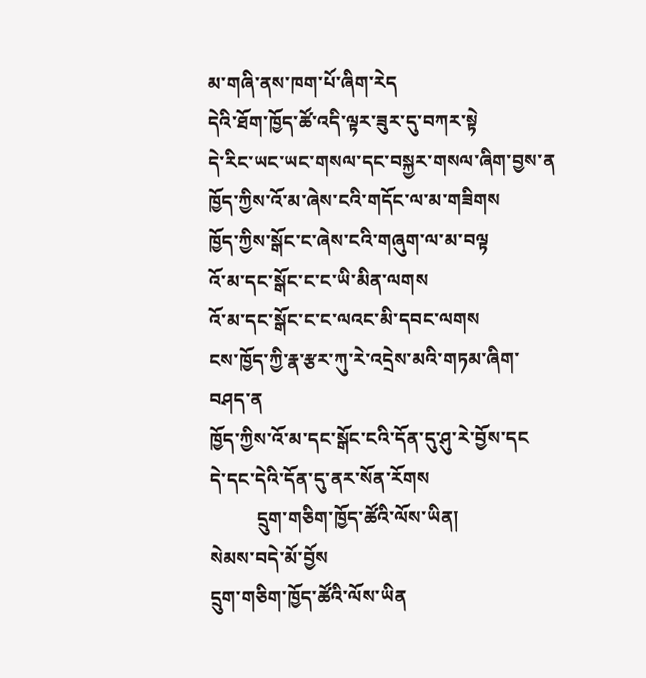མ་གཞི་ནས་ཁག་པོ་ཞིག་རེད
དེའི་ཐོག་ཁྱོད་ཚོ་འདི་ལྟར་ཟུར་དུ་བཀར་སྟེ
དེ་རིང་ཡང་ཡང་གསལ་དང་བསྐྱར་གསལ་ཞིག་བྱས་ན
ཁྱོད་ཀྱིས་འོ་མ་ཞེས་ངའི་གདོང་ལ་མ་གཟིགས
ཁྱོད་ཀྱིས་སྒོང་ང་ཞེས་ངའི་གཞུག་ལ་མ་བལྟ
འོ་མ་དང་སྒོང་ང་ང་ཡི་མིན་ལགས
འོ་མ་དང་སྒོང་ང་ང་ལའང་མི་དབང་ལགས
ངས་ཁྱོད་ཀྱི་རྣ་རྩར་ཀུ་རེ་འདྲེས་མའི་གཏམ་ཞིག་བཤད་ན
ཁྱོད་ཀྱིས་འོ་མ་དང་སྒོང་ངའི་དོན་དུ་ཤུ་རེ་བྱོས་དང
དེ་དང་དེའི་དོན་དུ་ནར་སོན་རོགས
          དྲུག་གཅིག་ཁྱོད་ཚོའི་ལོས་ཡིན།
སེམས་བདེ་མོ་བྱོས
དྲུག་གཅིག་ཁྱོད་ཚོའི་ལོས་ཡིན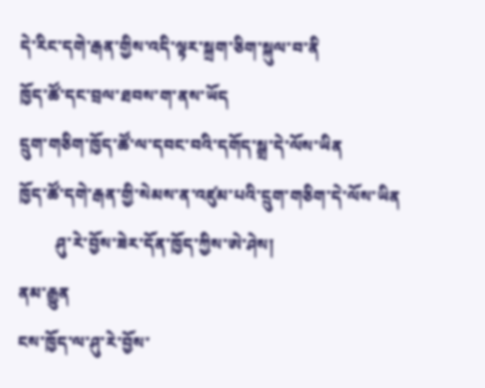དེ་རིང་དགེ་རྒན་གྱིས་འདི་ལྟར་སྐྲག་ཅིག་སྐུལ་བ་ནི
ཁྱོད་ཚོ་དང་བྲལ་ཐབས་ག་ནས་ཡོད
དྲུག་གཅིག་ཁྱོད་ཚོ་ལ་དབང་བའི་དགོད་སྒྲ་དེ་ལོས་ཡིན
ཁྱོད་ཚོ་དགེ་རྒན་གྱི་སེམས་ན་འཛུམ་པའི་དྲུག་གཅིག་དེ་ལོས་ཡིན
         ཤུ་རེ་བྱོས་ཟེར་དོན་ཁྱོད་ཀྱིས་ཨེ་ཤེས།
ནམ་རྒྱུན
ངས་ཁྱོད་ལ་ཤུ་རེ་བྱོས་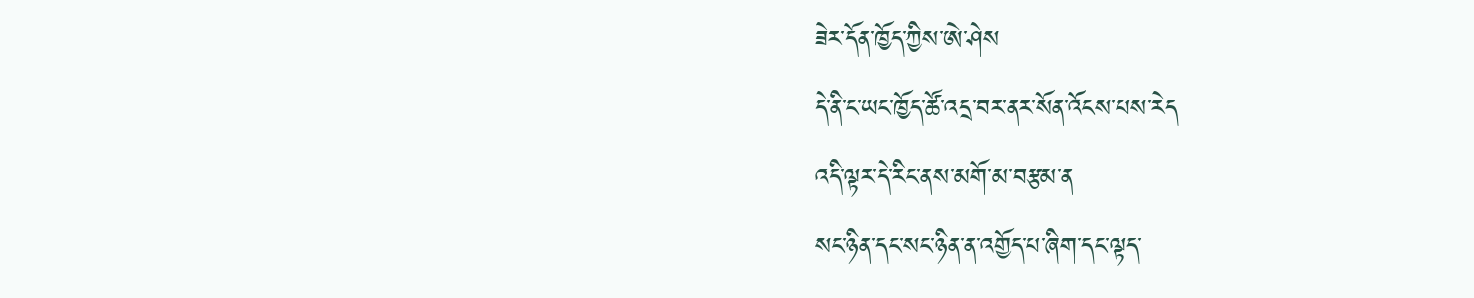ཟེར་དོན་ཁྱོད་ཀྱིས་ཨེ་ཤེས
དེ་ནི་ང་ཡང་ཁྱོད་ཚོ་འདྲ་བར་ནར་སོན་འོངས་པས་རེད
འདི་ལྟར་དེ་རིང་ནས་མགོ་མ་བརྩམ་ན
སང་ཉིན་དང་སང་ཉིན་ན་འགྱོད་པ་ཞིག་དང་ལྟད་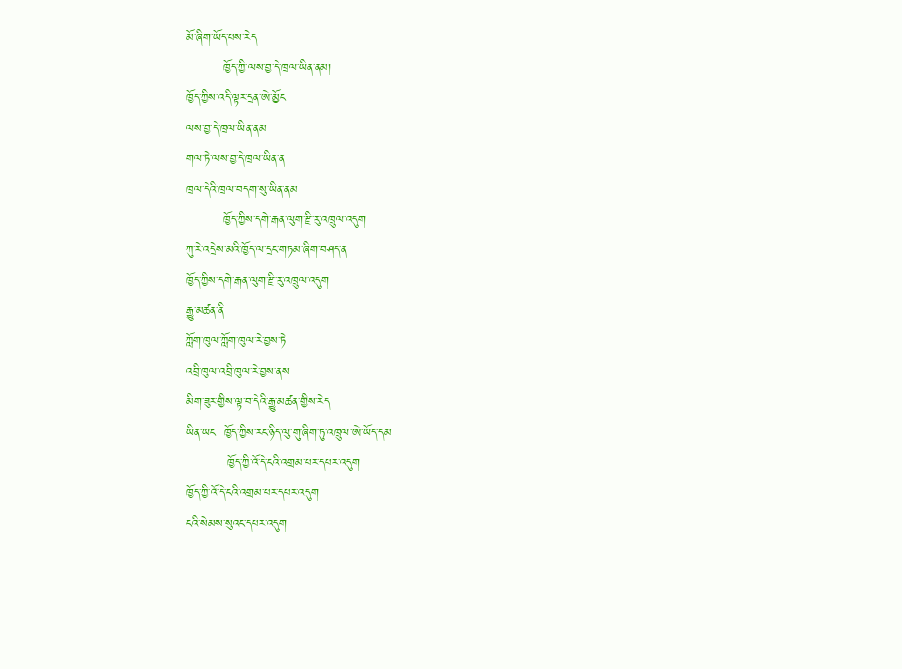མོ་ཞིག་ཡོད་པས་རེད
         ཁྱོད་ཀྱི་ལས་བྱ་དེ་ཁྲལ་ཡིན་ནམ།
ཁྱོད་ཀྱིས་འདི་ལྟར་དྲན་ཨེ་མྱོང
ལས་བྱ་དེ་ཁྲལ་ཡིན་ནམ
གལ་ཏེ་ལས་བྱ་དེ་ཁྲལ་ཡིན་ན
ཁྲལ་དེའི་ཁྲལ་བདག་སུ་ཡིན་ནམ
         ཁྱོད་ཀྱིས་དགེ་རྒན་ལུག་རྫི་རུ་འཁྲུལ་འདུག
ཀུ་རེ་འདྲེས་མའི་ཁྱོད་ལ་དྲང་གཏམ་ཞིག་བཤད་ན
ཁྱོད་ཀྱིས་དགེ་རྒན་ལུག་རྫི་རུ་འཁྲུལ་འདུག
རྒྱུ་མཚན་ནི
ཀློག་ཁུལ་ཀློག་ཁུལ་རེ་བྱས་ཏེ
འབྲི་ཁུལ་འབྲི་ཁུལ་རེ་བྱས་ནས
མིག་ཟུར་གྱིས་ལྟ་བ་དེའི་རྒྱུ་མཚན་གྱིས་རེད
ཡིན་ཡང  ཁྱོད་ཀྱིས་རང་ཉིད་ལུ་གུ་ཞིག་ཏུ་འཁྲུལ་ཨེ་ཡོད་དམ
          ཁྱོད་ཀྱི་འོ་དེ་ངའི་འགྲམ་པར་དཔར་འདུག
ཁྱོད་ཀྱི་འོ་དེ་ངའི་འགྲམ་པར་དཔར་འདུག
ངའི་སེམས་སུའང་དཔར་འདུག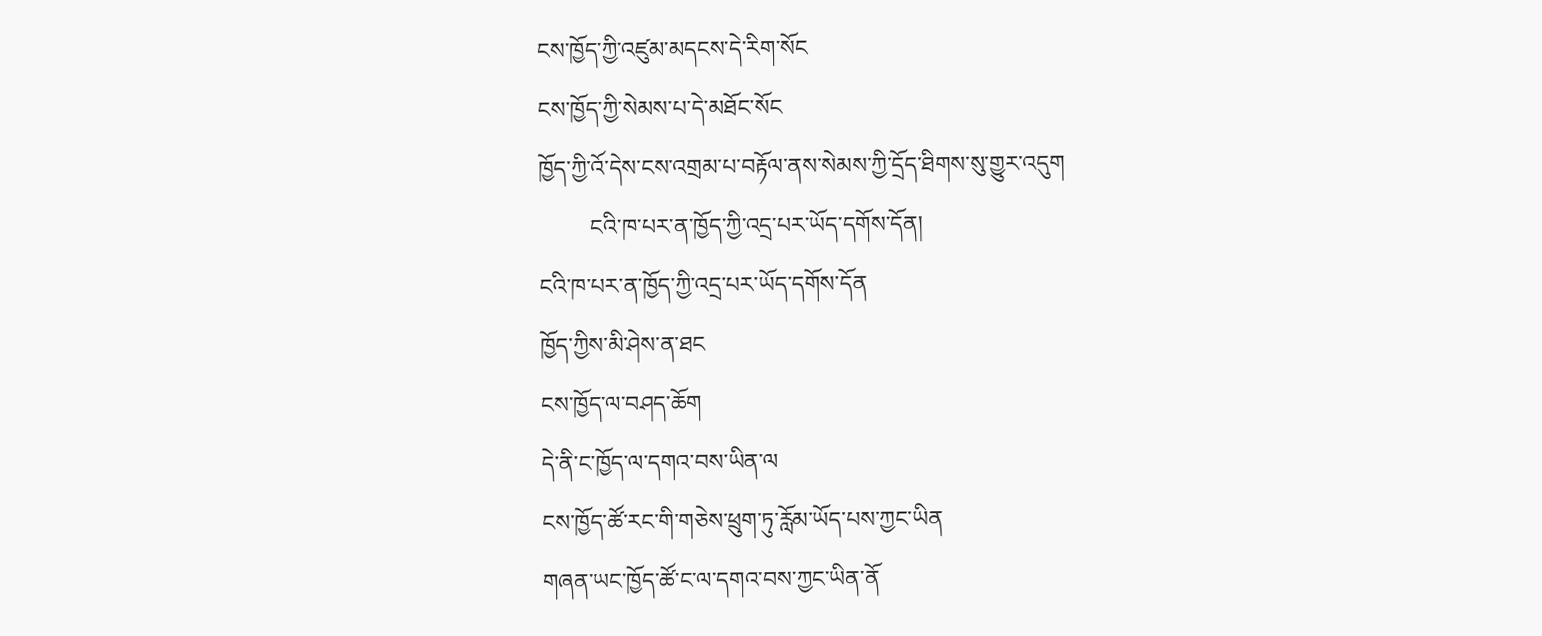ངས་ཁྱོད་ཀྱི་འཛུམ་མདངས་དེ་རིག་སོང
ངས་ཁྱོད་ཀྱི་སེམས་པ་དེ་མཐོང་སོང
ཁྱོད་ཀྱི་འོ་དེས་ངས་འགྲམ་པ་བརྟོལ་ནས་སེམས་ཀྱི་དྲོད་ཐིགས་སུ་གྱུར་འདུག
         ངའི་ཁ་པར་ན་ཁྱོད་ཀྱི་འདྲ་པར་ཡོད་དགོས་དོན།
ངའི་ཁ་པར་ན་ཁྱོད་ཀྱི་འདྲ་པར་ཡོད་དགོས་དོན
ཁྱོད་ཀྱིས་མི་ཤེས་ན་ཐང
ངས་ཁྱོད་ལ་བཤད་ཆོག
དེ་ནི་ང་ཁྱོད་ལ་དགའ་བས་ཡིན་ལ
ངས་ཁྱོད་ཚོ་རང་གི་གཅེས་ཕྲུག་ཏུ་རློམ་ཡོད་པས་ཀྱང་ཡིན
གཞན་ཡང་ཁྱོད་ཚོ་ང་ལ་དགའ་བས་ཀྱང་ཡིན་ནོ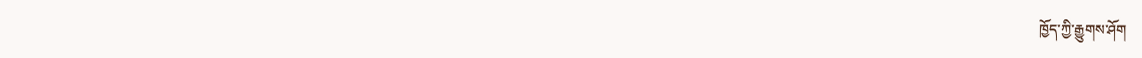ཁྱོད་ཀྱི་རྒྱུགས་ཤོག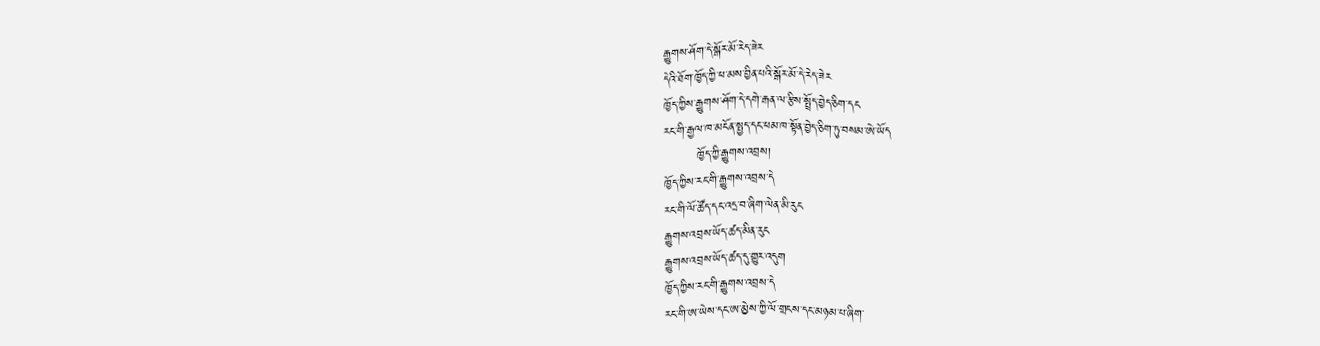རྒྱུགས་ཤོག་དེ་སྒོར་མོ་རེད་ཟེར
དེའི་ཐོག་ཁྱོད་ཀྱི་ཕ་མས་བྱིན་པའི་སྒོར་མོ་དེ་རེད་ཟེར
ཁྱོད་ཀྱིས་རྒྱུགས་ཤོག་དེ་དགེ་རྒན་ལ་རྩིས་སྤྲོད་བྱེད་ཅིག་དང
རང་གི་རྒྱལ་ཁ་མངོན་སྤྱད་དང་ཕམ་ཁ་སྟོན་བྱེད་ཅིག་ཏུ་བསམ་ཨེ་ཡོད
        ཁྱོད་ཀྱི་རྒྱུགས་འབྲས།
ཁྱོད་ཀྱིས་རང་གི་རྒྱུགས་འབྲས་དེ
རང་གི་ལོ་ཚོད་དང་འདྲ་བ་ཞིག་ལེན་མི་རུང
རྒྱུགས་འབྲས་ཡོད་ཚད་མིན་རུང
རྒྱུགས་འབྲས་ཡོད་ཚད་དུ་གྱུར་འདུག
ཁྱོད་ཀྱིས་རང་གི་རྒྱུགས་འབྲས་དེ
རང་གི་ཨ་ཡེས་དང་ཨ་མྱེས་ཀྱི་ལོ་གྲངས་དང་མཉམ་པ་ཞིག་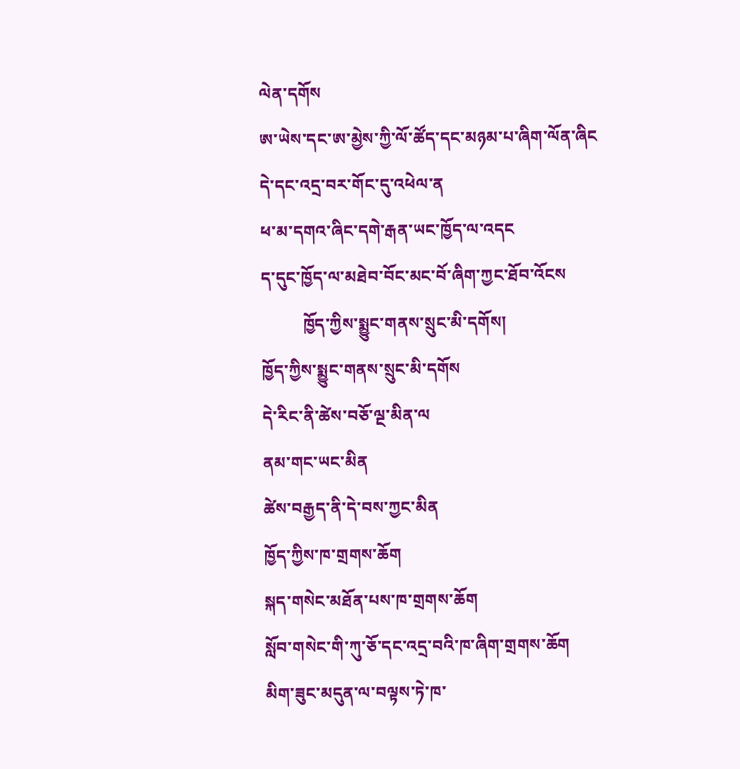ལེན་དགོས
ཨ་ཡེས་དང་ཨ་མྱེས་ཀྱི་ལོ་ཚོད་དང་མཉམ་པ་ཞིག་ལོན་ཞིང
དེ་དང་འདྲ་བར་གོང་དུ་འཕེལ་ན
ཕ་མ་དགའ་ཞིང་དགེ་རྒན་ཡང་ཁྱོད་ལ་འདང
ད་དུང་ཁྱོད་ལ་མཐེབ་བོང་མང་བོ་ཞིག་ཀྱང་ཐོབ་འོངས
          ཁྱོད་ཀྱིས་སྨྱུང་གནས་སྲུང་མི་དགོས།
ཁྱོད་ཀྱིས་སྨྱུང་གནས་སྲུང་མི་དགོས
དེ་རིང་ནི་ཚེས་བཅོ་ལྔ་མིན་ལ
ནམ་གང་ཡང་མིན
ཚེས་བརྒྱད་ནི་དེ་བས་ཀྱང་མིན
ཁྱོད་ཀྱིས་ཁ་གྲགས་ཆོག
སྐད་གསེང་མཐོན་པས་ཁ་གྲགས་ཆོག
སློབ་གསེང་གི་ཀུ་ཅོ་དང་འདྲ་བའི་ཁ་ཞིག་གྲགས་ཆོག
མིག་ཟུང་མདུན་ལ་བལྟས་ཏེ་ཁ་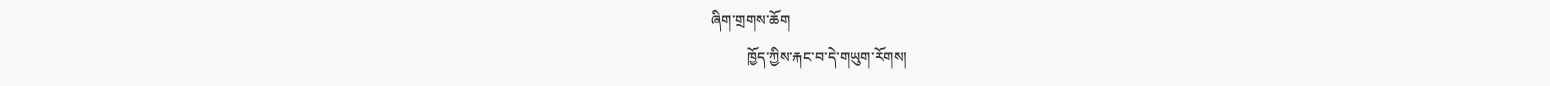ཞིག་གྲགས་ཆོག
          ཁྱོད་ཀྱིས་རྐང་བ་དེ་གཡུག་རོགས།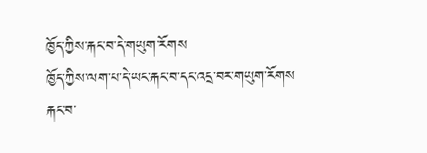ཁྱོད་ཀྱིས་རྐང་བ་དེ་གཡུག་རོགས
ཁྱོད་ཀྱིས་ལག་པ་དེ་ཡང་རྐང་བ་དང་འདྲ་བར་གཡུག་རོགས
རྐང་བ་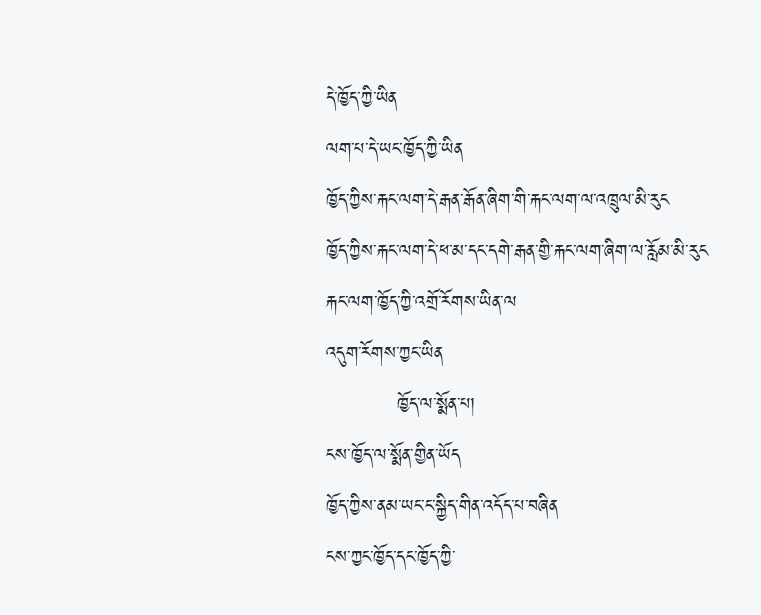དེ་ཁྱོད་ཀྱི་ཡིན
ལག་པ་དེ་ཡང་ཁྱོད་ཀྱི་ཡིན
ཁྱོད་ཀྱིས་རྐང་ལག་དེ་རྒན་རྒོན་ཞིག་གི་རྐང་ལག་ལ་འཁྲུལ་མི་རུང
ཁྱོད་ཀྱིས་རྐང་ལག་དེ་ཕ་མ་དང་དགེ་རྒན་གྱི་རྐང་ལག་ཞིག་ལ་རློམ་མི་རུང
རྐང་ལག་ཁྱོད་ཀྱི་འགྲོ་རོགས་ཡིན་ལ
འདུག་རོགས་ཀྱང་ཡིན
           ཁྱོད་ལ་སྨོན་པ།
ངས་ཁྱོད་ལ་སྨོན་གྱིན་ཡོད
ཁྱོད་ཀྱིས་ནམ་ཡང་ང་སྐྱིད་གིན་འདོད་པ་བཞིན
ངས་ཀྱང་ཁྱོད་དང་ཁྱོད་ཀྱི་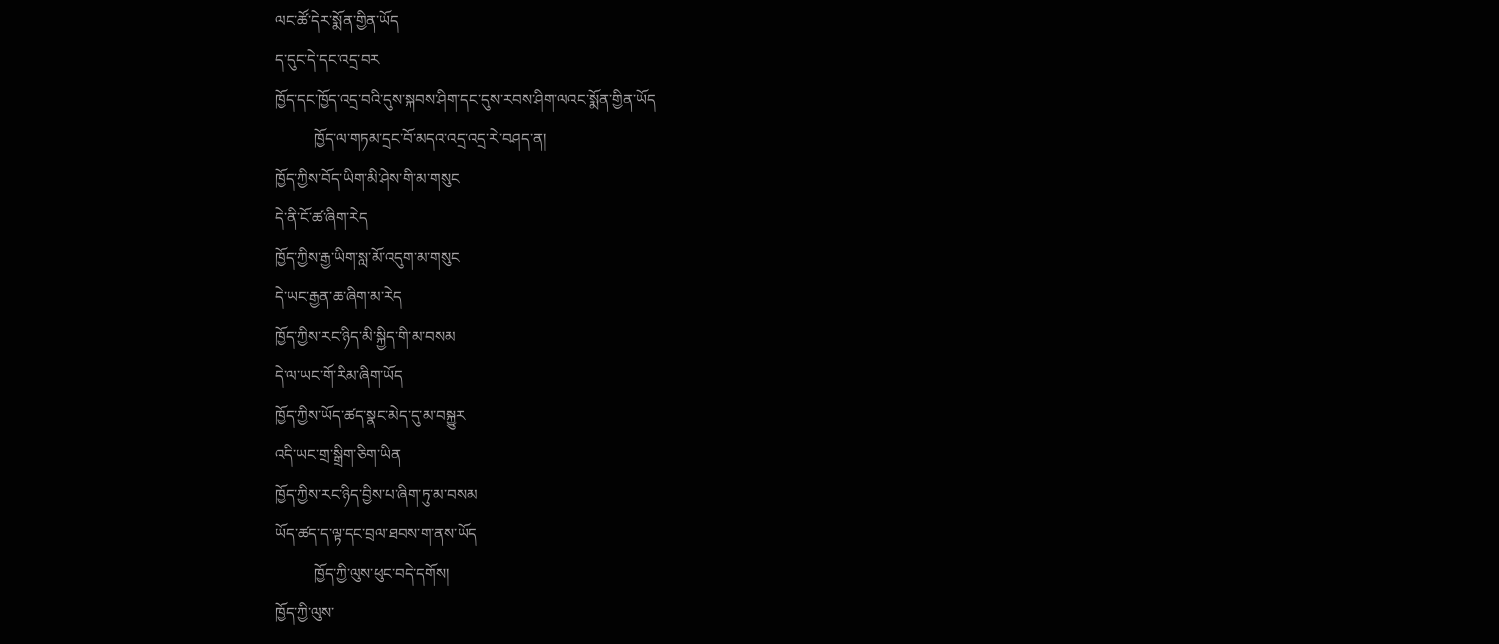ལང་ཚོ་དེར་སྨོན་གྱིན་ཡོད
ད་དུང་དེ་དང་འདྲ་བར
ཁྱོད་དང་ཁྱོད་འདྲ་བའི་དུས་སྐབས་ཤིག་དང་དུས་རབས་ཤིག་ལའང་སྨོན་གྱིན་ཡོད
          ཁྱོད་ལ་གཏམ་དྲང་བོ་མདའ་འདྲ་འདྲ་རེ་བཤད་ན།
ཁྱོད་ཀྱིས་བོད་ཡིག་མི་ཤེས་གི་མ་གསུང
དེ་ནི་ངོ་ཚ་ཞིག་རེད
ཁྱོད་ཀྱིས་རྒྱ་ཡིག་སླ་མོ་འདུག་མ་གསུང
དེ་ཡང་རྒྱན་ཆ་ཞིག་མ་རེད
ཁྱོད་ཀྱིས་རང་ཉིད་མི་སྐྱིད་གི་མ་བསམ
དེ་ལ་ཡང་གོ་རིམ་ཞིག་ཡོད
ཁྱོད་ཀྱིས་ཡོད་ཚད་སྣང་མེད་དུ་མ་བསྐྱུར
འདི་ཡང་གྲ་སྒྲིག་ཅིག་ཡིན
ཁྱོད་ཀྱིས་རང་ཉིད་བྱིས་པ་ཞིག་ཏུ་མ་བསམ
ཡོད་ཚད་ད་ལྟ་དང་བྲལ་ཐབས་ག་ནས་ཡོད
          ཁྱོད་ཀྱི་ལུས་ཕུང་བདེ་དགོས།
ཁྱོད་ཀྱི་ལུས་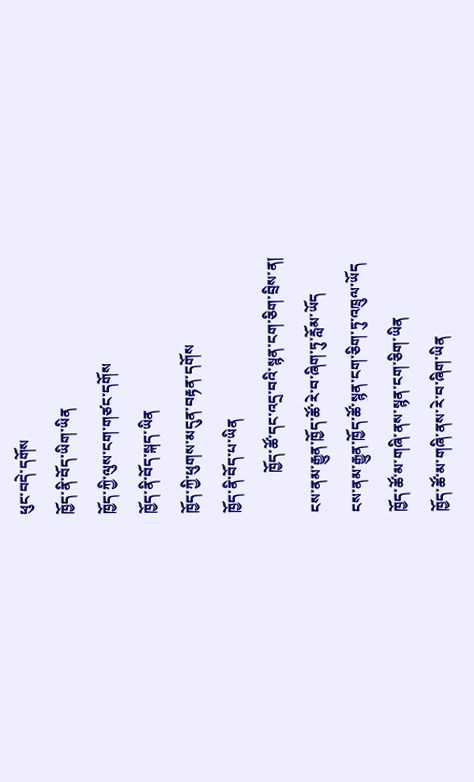ཕུང་བདེ་དགོས
ཁྱོད་ནི་བོད་ཡིག་ཡིན
ཁྱོད་ཀྱི་ལུས་ངག་གཙང་དགོས
ཁྱོད་ནི་བོད་སྐད་ཡིན
ཁྱོད་ཀྱི་ཕུགས་མདུན་བརྟན་དགོས
ཁྱོད་ནི་བོད་པ་ཡིན
           ཁྱོད་ཚོ་དང་འདྲ་བའི་སྙན་ངག་ཅིག་བྲིས་ན།
ངས་ནམ་རྒྱུན་ཁྱོད་ཚོ་རེ་བ་ཞིག་ཏུ་རློམ་ཡོད
ངས་ནམ་རྒྱུན་ཁྱོད་ཚོ་སྙན་ངག་ཅིག་ཏུ་འཁྲུལ་ཡོད
ཁྱོད་ཚོ་མ་གཞི་ནས་སྙན་ངག་ཅིག་ཡིན
ཁྱོད་ཚོ་མ་གཞི་ནས་རེ་བ་ཞིག་ཡིན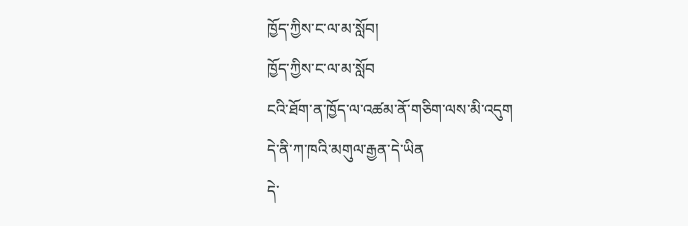ཁྱོད་ཀྱིས་ང་ལ་མ་སློབ།
ཁྱོད་ཀྱིས་ང་ལ་མ་སློབ
ངའི་ཐོག་ན་ཁྱོད་ལ་འཚམ་ནོ་གཅིག་ལས་མི་འདུག
དེ་ནི་ཀ་ཁའི་མགུལ་རྒྱན་དེ་ཡིན
དེ་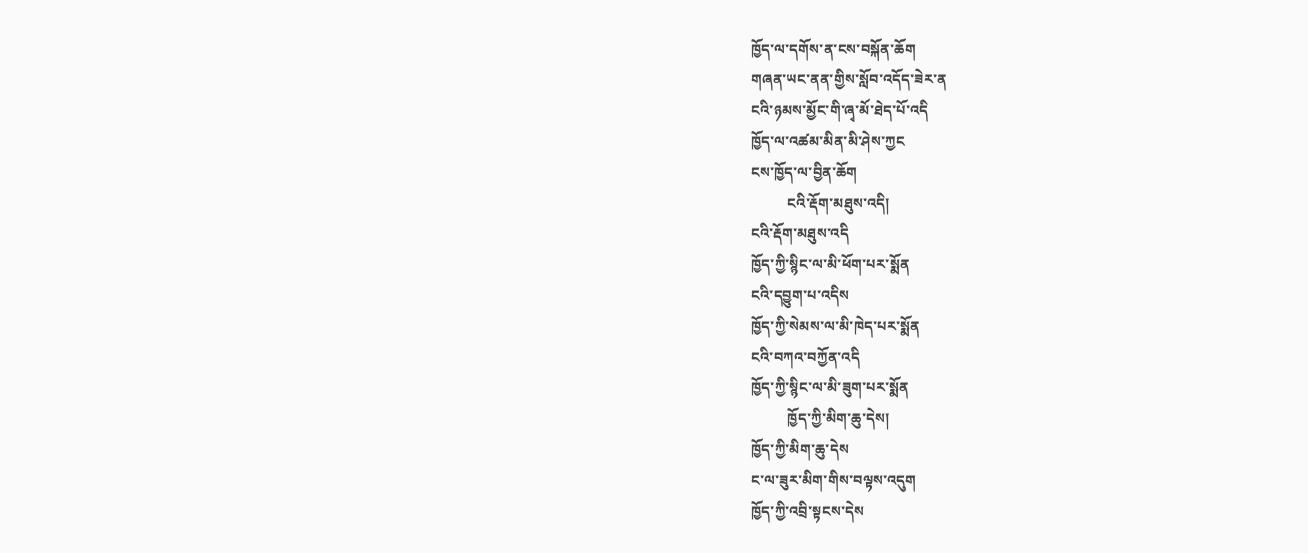ཁྱོད་ལ་དགོས་ན་ངས་བསྐོན་ཆོག
གཞན་ཡང་ནན་གྱིས་སློབ་འདོད་ཟེར་ན
ངའི་ཉམས་མྱོང་གི་ཞྭ་མོ་ཐེད་པོ་འདི
ཁྱོད་ལ་འཚམ་མིན་མི་ཤེས་ཀྱང
ངས་ཁྱོད་ལ་བྱིན་ཆོག
          ངའི་རྡོག་མཐུས་འདི།
ངའི་རྡོག་མཐུས་འདི
ཁྱོད་ཀྱི་སྙིང་ལ་མི་ཕོག་པར་སྨོན
ངའི་དབྱུག་པ་འདིས
ཁྱོད་ཀྱི་སེམས་ལ་མི་ཁེད་པར་སྨོན
ངའི་བཀའ་བཀྱོན་འདི
ཁྱོད་ཀྱི་སྙིང་ལ་མི་ཟུག་པར་སྨོན
          ཁྱོད་ཀྱི་མིག་ཆུ་དེས།
ཁྱོད་ཀྱི་མིག་ཆུ་དེས
ང་ལ་ཟུར་མིག་གིས་བལྟས་འདུག
ཁྱོད་ཀྱི་འབྲི་སྟངས་དེས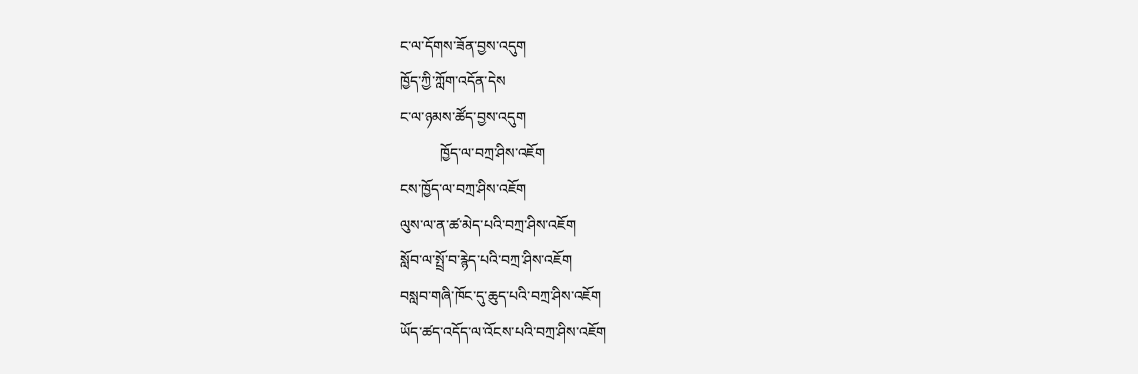ང་ལ་དོགས་ཟོན་བྱས་འདུག
ཁྱོད་ཀྱི་ཀློག་འདོན་དེས
ང་ལ་ཉམས་ཚོད་བྱས་འདུག
           ཁྱོད་ལ་བཀྲ་ཤིས་འཇོག
ངས་ཁྱོད་ལ་བཀྲ་ཤིས་འཇོག
ལུས་ལ་ན་ཚ་མེད་པའི་བཀྲ་ཤིས་འཇོག
སློབ་ལ་སྤྲོ་བ་རྙེད་པའི་བཀྲ་ཤིས་འཇོག
བསླབ་གཞི་ཁོང་དུ་ཆུད་པའི་བཀྲ་ཤིས་འཇོག
ཡོད་ཚད་འདོད་ལ་འོངས་པའི་བཀྲ་ཤིས་འཇོག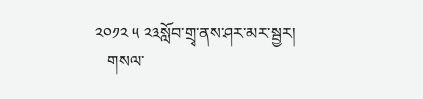༢༠༡༢ ༥ ༢༣སློབ་གྲྭ་ནས་ཤར་མར་སྦྱར།
   གསལ་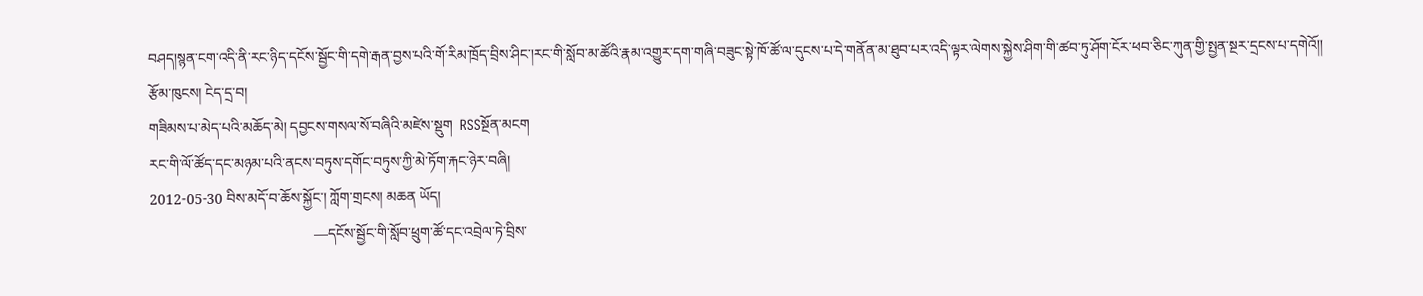བཤད།སྙན་ངག་འདི་ནི་རང་ཉིད་དངོས་སྦྱོང་གི་དགེ་རྒན་བྱས་པའི་གོ་རིམ་ཁྲོད་བྲིས་ཤིང་།རང་གི་སློབ་མ་ཚོའི་རྣམ་འགྱུར་དག་གཞི་བཟུང་སྟེ་ཁོ་ཚོ་ལ་དུངས་པ་དེ་གནོན་མ་ཐུབ་པར་འདི་ལྟར་ལེགས་སྐྱེས་ཤིག་གི་ཚབ་ཏུ་ཤོག་ངོར་ཕབ་ཅིང་ཀུན་གྱི་སྤྱན་སྔར་དྲངས་པ་དགེའོ།།
རྩོམ་ཁུངས། ངེད་དྲ་བ།
གཟིམས་པ་མེད་པའི་མཆོད་མེ། དབྱངས་གསལ་སོ་བཞིའི་མཛེས་སྡུག  RSSསྔོན་མངག
རང་གི་ལོ་ཚོད་དང་མཉམ་པའི་ནངས་བཏུས་དགོང་བཏུས་ཀྱི་མེ་ཏོག་རྐང་ཉེར་བཞི།
2012-05-30 བིས་མདོ་བ་ཆོས་སྐྱོང་། ཀློག་གྲངས། མཆན ཡོད།
                                             —དངོས་སྦྱོང་གི་སློབ་ཕྲུག་ཚོ་དང་འབྲེལ་ཏེ་བྲིས་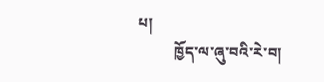པ།
          ཁྱོད་ལ་ཞུ་བའི་རེ་བ།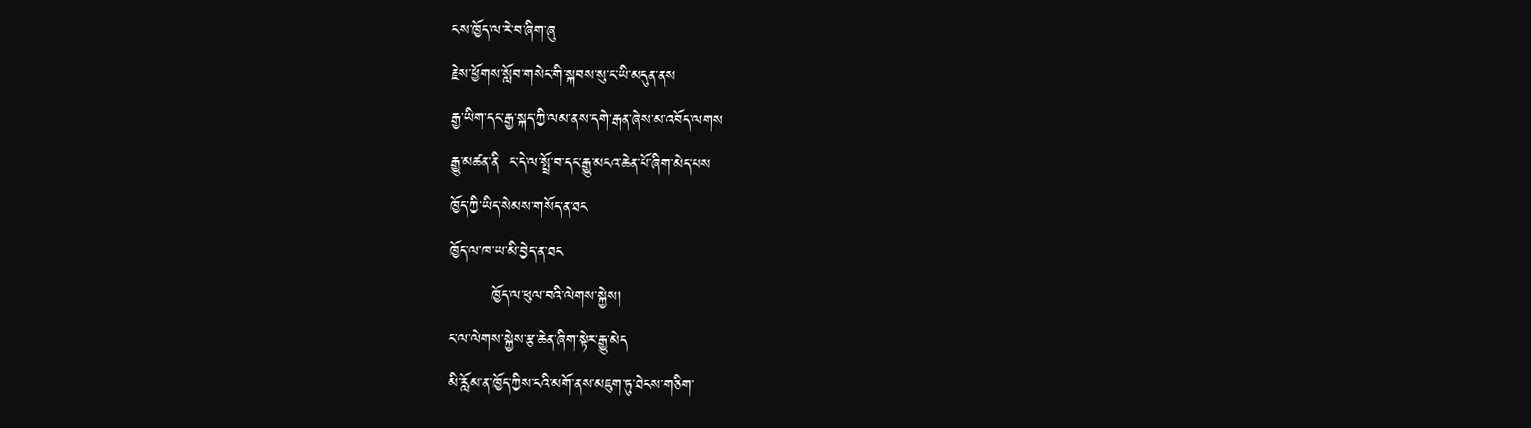ངས་ཁྱོད་ལ་རེ་བ་ཞིག་ཞུ
རྗེས་ཕྱོགས་སློབ་གསེང་གི་སྐབས་སུ་ང་ཡི་མདུན་ནས
རྒྱ་ཡིག་དང་རྒྱ་སྐད་ཀྱི་ལམ་ནས་དགེ་རྒན་ཞེས་མ་འབོད་ལགས
རྒྱུ་མཚན་ནི  ང་དེ་ལ་སྤྲོ་བ་དང་རྒྱུ་མངའ་ཆེན་པོ་ཞིག་མེད་པས
ཁྱོད་ཀྱི་ཡིད་སེམས་གསོད་ན་ཐང
ཁྱོད་ལ་ཁ་ཡ་མི་བྱེད་ན་ཐང
        ཁྱོད་ལ་ཕུལ་བའི་ལེགས་སྐྱེས།
ང་ལ་ལེགས་སྐྱེས་རྩ་ཆེན་ཞིག་སྟེར་རྒྱུ་མེད
མི་རློམ་ན་ཁྱོད་ཀྱིས་ངའི་མགོ་ནས་མཇུག་ཏུ་ཐེངས་གཅིག་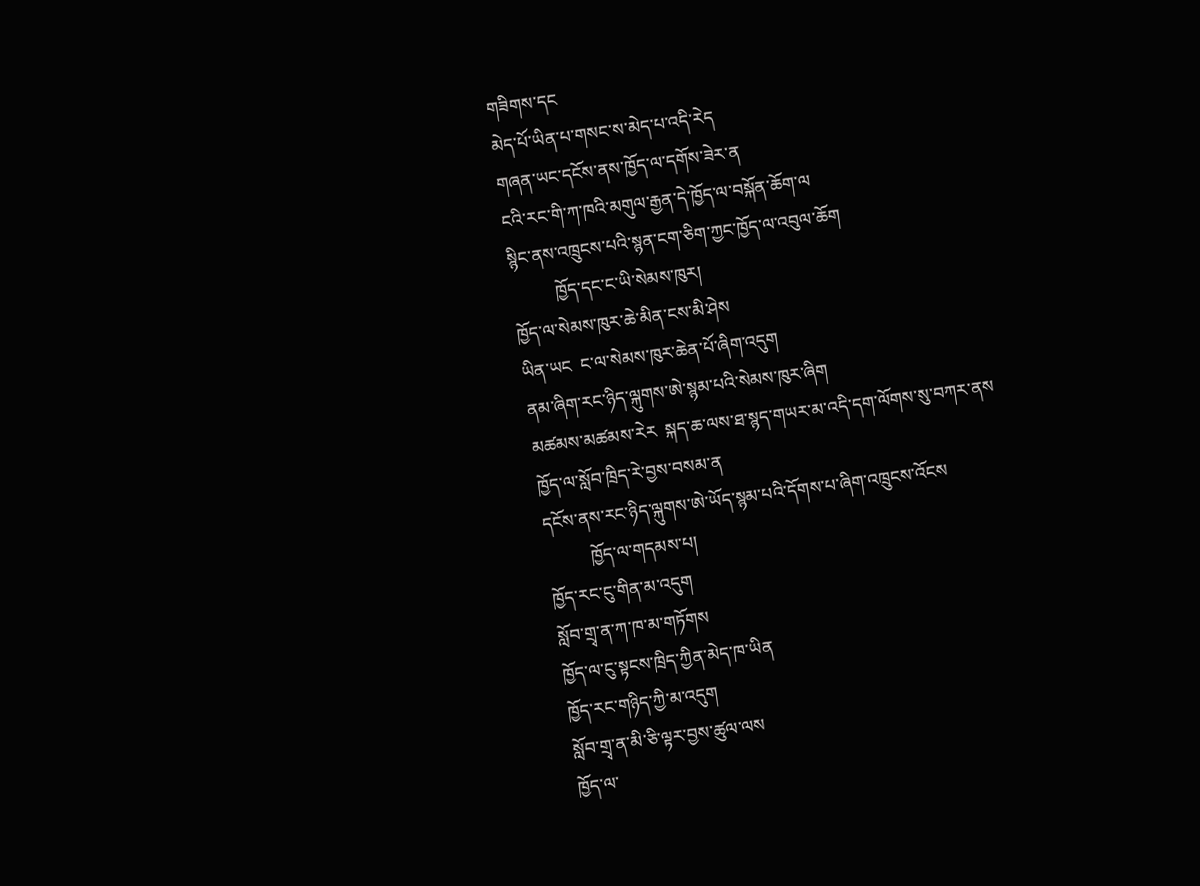གཟིགས་དང
མེད་པོ་ཡིན་པ་གསང་ས་མེད་པ་འདི་རེད
གཞན་ཡང་དངོས་ནས་ཁྱོད་ལ་དགོས་ཟེར་ན
ངའི་རང་གི་ཀ་ཁའི་མགུལ་རྒྱན་དེ་ཁྱོད་ལ་བསྐོན་ཆོག་ལ
སྙིང་ནས་འཁྲུངས་པའི་སྙན་ངག་ཅིག་ཀྱང་ཁྱོད་ལ་འབུལ་ཆོག
          ཁྱོད་དང་ང་ཡི་སེམས་ཁུར།
ཁྱོད་ལ་སེམས་ཁུར་ཆེ་མིན་ངས་མི་ཤེས
ཡིན་ཡང  ང་ལ་སེམས་ཁུར་ཆེན་པོ་ཞིག་འདུག
ནམ་ཞིག་རང་ཉིད་ལྐུགས་ཨེ་སྙམ་པའི་སེམས་ཁུར་ཞིག
མཚམས་མཚམས་རེར  སྐད་ཆ་ལས་ཐ་སྙད་གཡར་མ་འདི་དག་ལོགས་སུ་བཀར་ནས
ཁྱོད་ལ་སློབ་ཁྲིད་རེ་བྱས་བསམ་ན
དངོས་ནས་རང་ཉིད་ལྐུགས་ཨེ་ཡོད་སྙམ་པའི་དོགས་པ་ཞིག་འཁྲུངས་འོངས
          ཁྱོད་ལ་གདམས་པ།
ཁྱོད་རང་ངུ་གིན་མ་འདུག
སློབ་གྲྭ་ན་ཀ་ཁ་མ་གཏོགས
ཁྱོད་ལ་ངུ་སྟངས་ཁྲིད་ཀྱིན་མེད་ཁ་ཡིན
ཁྱོད་རང་གཉིད་ཀྱི་མ་འདུག
སློབ་གྲྭ་ན་མི་ཅི་ལྟར་བྱས་ཚུལ་ལས
ཁྱོད་ལ་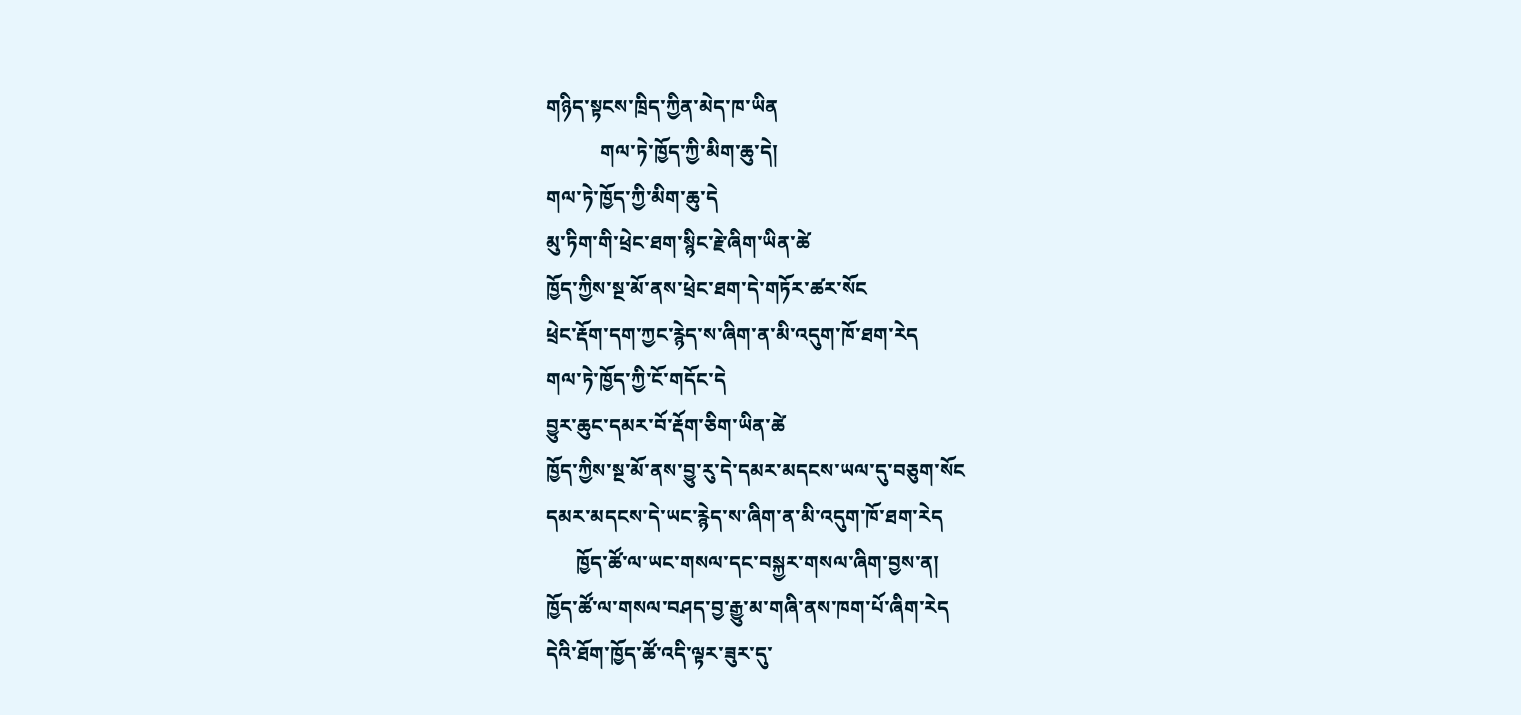གཉིད་སྟངས་ཁྲིད་ཀྱིན་མེད་ཁ་ཡིན
           གལ་ཏེ་ཁྱོད་ཀྱི་མིག་ཆུ་དེ།
གལ་ཏེ་ཁྱོད་ཀྱི་མིག་ཆུ་དེ
མུ་ཏིག་གི་ཕྲེང་ཐག་སྙིང་རྗེ་ཞིག་ཡིན་ཚེ
ཁྱོད་ཀྱིས་སྔ་མོ་ནས་ཕྲེང་ཐག་དེ་གཏོར་ཚར་སོང
ཕྲེང་རྡོག་དག་ཀྱང་རྙེད་ས་ཞིག་ན་མི་འདུག་ཁོ་ཐག་རེད
གལ་ཏེ་ཁྱོད་ཀྱི་ངོ་གདོང་དེ
བྱུར་ཆུང་དམར་བོ་རྡོག་ཅིག་ཡིན་ཚེ
ཁྱོད་ཀྱིས་སྔ་མོ་ནས་བྱུ་རུ་དེ་དམར་མདངས་ཡལ་དུ་བཅུག་སོང
དམར་མདངས་དེ་ཡང་རྙེད་ས་ཞིག་ན་མི་འདུག་ཁོ་ཐག་རེད
      ཁྱོད་ཚོ་ལ་ཡང་གསལ་དང་བསྐྱར་གསལ་ཞིག་བྱས་ན།
ཁྱོད་ཚོ་ལ་གསལ་བཤད་བྱ་རྒྱུ་མ་གཞི་ནས་ཁག་པོ་ཞིག་རེད
དེའི་ཐོག་ཁྱོད་ཚོ་འདི་ལྟར་ཟུར་དུ་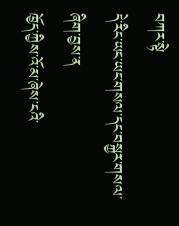བཀར་སྟེ
དེ་རིང་ཡང་ཡང་གསལ་དང་བསྐྱར་གསལ་ཞིག་བྱས་ན
ཁྱོད་ཀྱིས་འོ་མ་ཞེས་ངའི་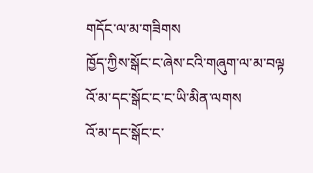གདོང་ལ་མ་གཟིགས
ཁྱོད་ཀྱིས་སྒོང་ང་ཞེས་ངའི་གཞུག་ལ་མ་བལྟ
འོ་མ་དང་སྒོང་ང་ང་ཡི་མིན་ལགས
འོ་མ་དང་སྒོང་ང་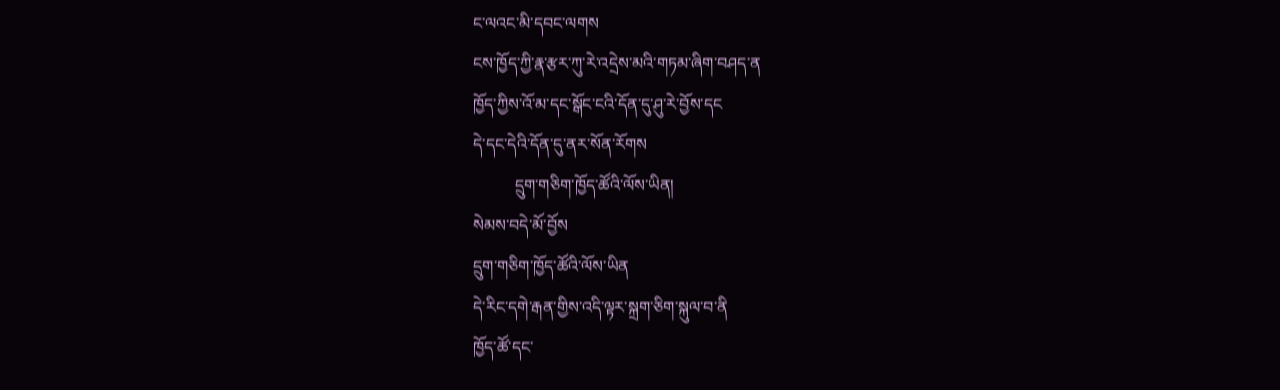ང་ལའང་མི་དབང་ལགས
ངས་ཁྱོད་ཀྱི་རྣ་རྩར་ཀུ་རེ་འདྲེས་མའི་གཏམ་ཞིག་བཤད་ན
ཁྱོད་ཀྱིས་འོ་མ་དང་སྒོང་ངའི་དོན་དུ་ཤུ་རེ་བྱོས་དང
དེ་དང་དེའི་དོན་དུ་ནར་སོན་རོགས
          དྲུག་གཅིག་ཁྱོད་ཚོའི་ལོས་ཡིན།
སེམས་བདེ་མོ་བྱོས
དྲུག་གཅིག་ཁྱོད་ཚོའི་ལོས་ཡིན
དེ་རིང་དགེ་རྒན་གྱིས་འདི་ལྟར་སྐྲག་ཅིག་སྐུལ་བ་ནི
ཁྱོད་ཚོ་དང་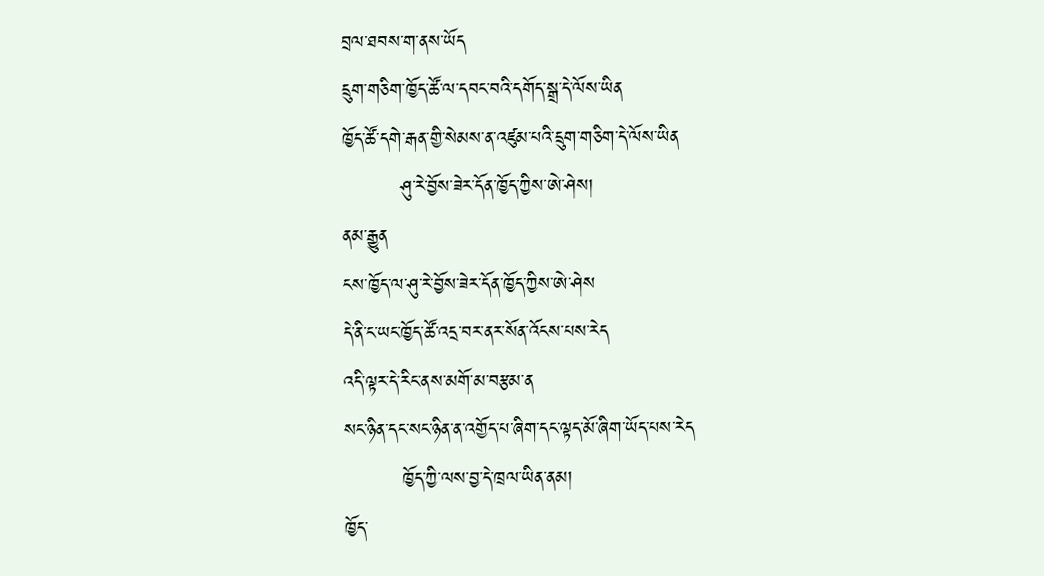བྲལ་ཐབས་ག་ནས་ཡོད
དྲུག་གཅིག་ཁྱོད་ཚོ་ལ་དབང་བའི་དགོད་སྒྲ་དེ་ལོས་ཡིན
ཁྱོད་ཚོ་དགེ་རྒན་གྱི་སེམས་ན་འཛུམ་པའི་དྲུག་གཅིག་དེ་ལོས་ཡིན
         ཤུ་རེ་བྱོས་ཟེར་དོན་ཁྱོད་ཀྱིས་ཨེ་ཤེས།
ནམ་རྒྱུན
ངས་ཁྱོད་ལ་ཤུ་རེ་བྱོས་ཟེར་དོན་ཁྱོད་ཀྱིས་ཨེ་ཤེས
དེ་ནི་ང་ཡང་ཁྱོད་ཚོ་འདྲ་བར་ནར་སོན་འོངས་པས་རེད
འདི་ལྟར་དེ་རིང་ནས་མགོ་མ་བརྩམ་ན
སང་ཉིན་དང་སང་ཉིན་ན་འགྱོད་པ་ཞིག་དང་ལྟད་མོ་ཞིག་ཡོད་པས་རེད
         ཁྱོད་ཀྱི་ལས་བྱ་དེ་ཁྲལ་ཡིན་ནམ།
ཁྱོད་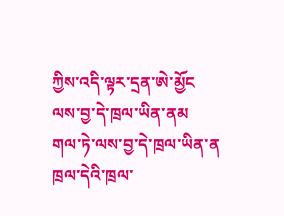ཀྱིས་འདི་ལྟར་དྲན་ཨེ་མྱོང
ལས་བྱ་དེ་ཁྲལ་ཡིན་ནམ
གལ་ཏེ་ལས་བྱ་དེ་ཁྲལ་ཡིན་ན
ཁྲལ་དེའི་ཁྲལ་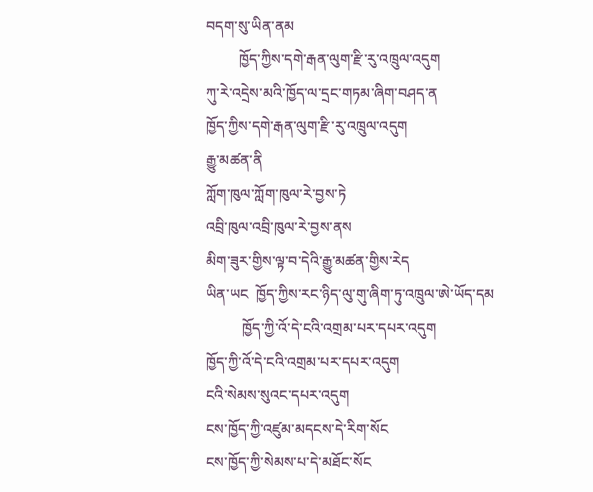བདག་སུ་ཡིན་ནམ
         ཁྱོད་ཀྱིས་དགེ་རྒན་ལུག་རྫི་རུ་འཁྲུལ་འདུག
ཀུ་རེ་འདྲེས་མའི་ཁྱོད་ལ་དྲང་གཏམ་ཞིག་བཤད་ན
ཁྱོད་ཀྱིས་དགེ་རྒན་ལུག་རྫི་རུ་འཁྲུལ་འདུག
རྒྱུ་མཚན་ནི
ཀློག་ཁུལ་ཀློག་ཁུལ་རེ་བྱས་ཏེ
འབྲི་ཁུལ་འབྲི་ཁུལ་རེ་བྱས་ནས
མིག་ཟུར་གྱིས་ལྟ་བ་དེའི་རྒྱུ་མཚན་གྱིས་རེད
ཡིན་ཡང  ཁྱོད་ཀྱིས་རང་ཉིད་ལུ་གུ་ཞིག་ཏུ་འཁྲུལ་ཨེ་ཡོད་དམ
          ཁྱོད་ཀྱི་འོ་དེ་ངའི་འགྲམ་པར་དཔར་འདུག
ཁྱོད་ཀྱི་འོ་དེ་ངའི་འགྲམ་པར་དཔར་འདུག
ངའི་སེམས་སུའང་དཔར་འདུག
ངས་ཁྱོད་ཀྱི་འཛུམ་མདངས་དེ་རིག་སོང
ངས་ཁྱོད་ཀྱི་སེམས་པ་དེ་མཐོང་སོང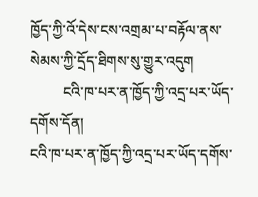ཁྱོད་ཀྱི་འོ་དེས་ངས་འགྲམ་པ་བརྟོལ་ནས་སེམས་ཀྱི་དྲོད་ཐིགས་སུ་གྱུར་འདུག
         ངའི་ཁ་པར་ན་ཁྱོད་ཀྱི་འདྲ་པར་ཡོད་དགོས་དོན།
ངའི་ཁ་པར་ན་ཁྱོད་ཀྱི་འདྲ་པར་ཡོད་དགོས་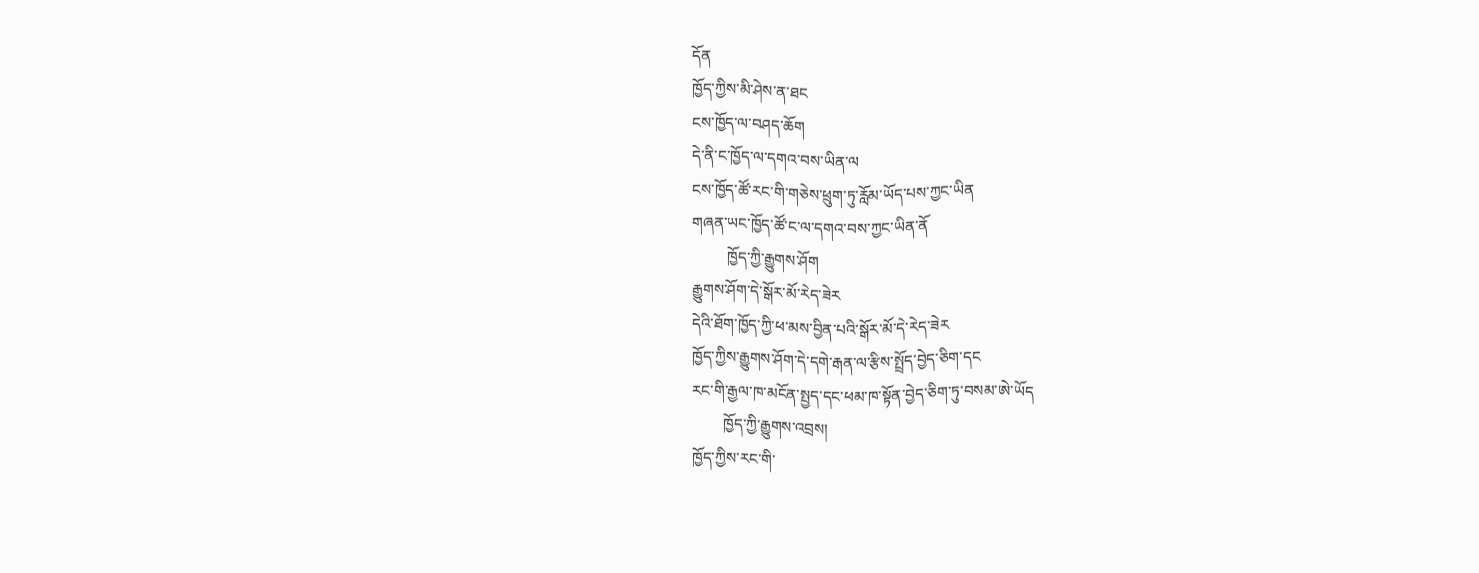དོན
ཁྱོད་ཀྱིས་མི་ཤེས་ན་ཐང
ངས་ཁྱོད་ལ་བཤད་ཆོག
དེ་ནི་ང་ཁྱོད་ལ་དགའ་བས་ཡིན་ལ
ངས་ཁྱོད་ཚོ་རང་གི་གཅེས་ཕྲུག་ཏུ་རློམ་ཡོད་པས་ཀྱང་ཡིན
གཞན་ཡང་ཁྱོད་ཚོ་ང་ལ་དགའ་བས་ཀྱང་ཡིན་ནོ
         ཁྱོད་ཀྱི་རྒྱུགས་ཤོག
རྒྱུགས་ཤོག་དེ་སྒོར་མོ་རེད་ཟེར
དེའི་ཐོག་ཁྱོད་ཀྱི་ཕ་མས་བྱིན་པའི་སྒོར་མོ་དེ་རེད་ཟེར
ཁྱོད་ཀྱིས་རྒྱུགས་ཤོག་དེ་དགེ་རྒན་ལ་རྩིས་སྤྲོད་བྱེད་ཅིག་དང
རང་གི་རྒྱལ་ཁ་མངོན་སྤྱད་དང་ཕམ་ཁ་སྟོན་བྱེད་ཅིག་ཏུ་བསམ་ཨེ་ཡོད
        ཁྱོད་ཀྱི་རྒྱུགས་འབྲས།
ཁྱོད་ཀྱིས་རང་གི་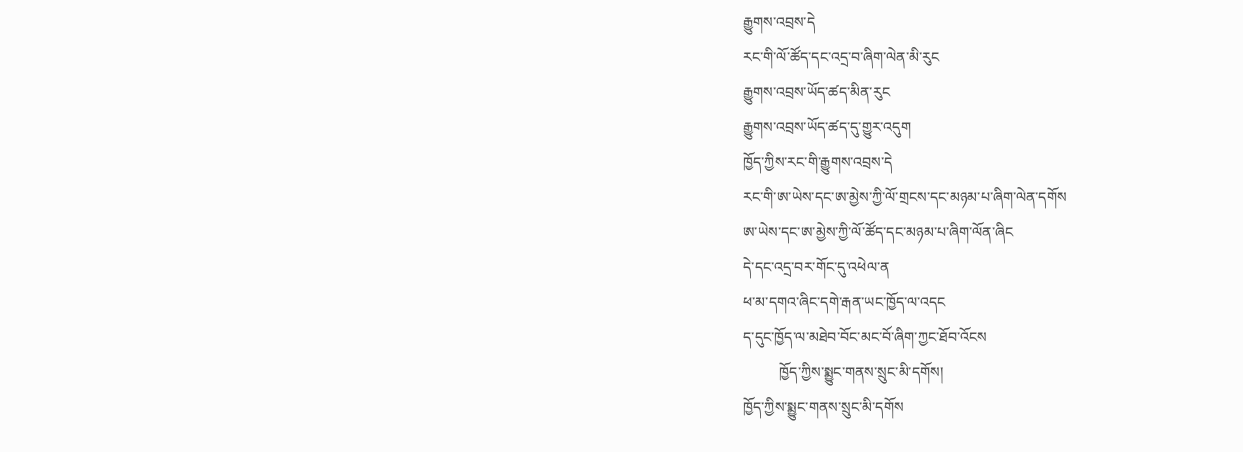རྒྱུགས་འབྲས་དེ
རང་གི་ལོ་ཚོད་དང་འདྲ་བ་ཞིག་ལེན་མི་རུང
རྒྱུགས་འབྲས་ཡོད་ཚད་མིན་རུང
རྒྱུགས་འབྲས་ཡོད་ཚད་དུ་གྱུར་འདུག
ཁྱོད་ཀྱིས་རང་གི་རྒྱུགས་འབྲས་དེ
རང་གི་ཨ་ཡེས་དང་ཨ་མྱེས་ཀྱི་ལོ་གྲངས་དང་མཉམ་པ་ཞིག་ལེན་དགོས
ཨ་ཡེས་དང་ཨ་མྱེས་ཀྱི་ལོ་ཚོད་དང་མཉམ་པ་ཞིག་ལོན་ཞིང
དེ་དང་འདྲ་བར་གོང་དུ་འཕེལ་ན
ཕ་མ་དགའ་ཞིང་དགེ་རྒན་ཡང་ཁྱོད་ལ་འདང
ད་དུང་ཁྱོད་ལ་མཐེབ་བོང་མང་བོ་ཞིག་ཀྱང་ཐོབ་འོངས
          ཁྱོད་ཀྱིས་སྨྱུང་གནས་སྲུང་མི་དགོས།
ཁྱོད་ཀྱིས་སྨྱུང་གནས་སྲུང་མི་དགོས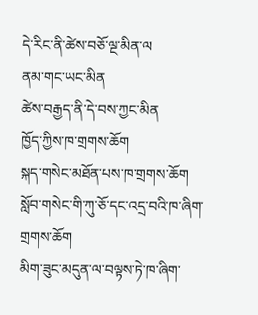དེ་རིང་ནི་ཚེས་བཅོ་ལྔ་མིན་ལ
ནམ་གང་ཡང་མིན
ཚེས་བརྒྱད་ནི་དེ་བས་ཀྱང་མིན
ཁྱོད་ཀྱིས་ཁ་གྲགས་ཆོག
སྐད་གསེང་མཐོན་པས་ཁ་གྲགས་ཆོག
སློབ་གསེང་གི་ཀུ་ཅོ་དང་འདྲ་བའི་ཁ་ཞིག་གྲགས་ཆོག
མིག་ཟུང་མདུན་ལ་བལྟས་ཏེ་ཁ་ཞིག་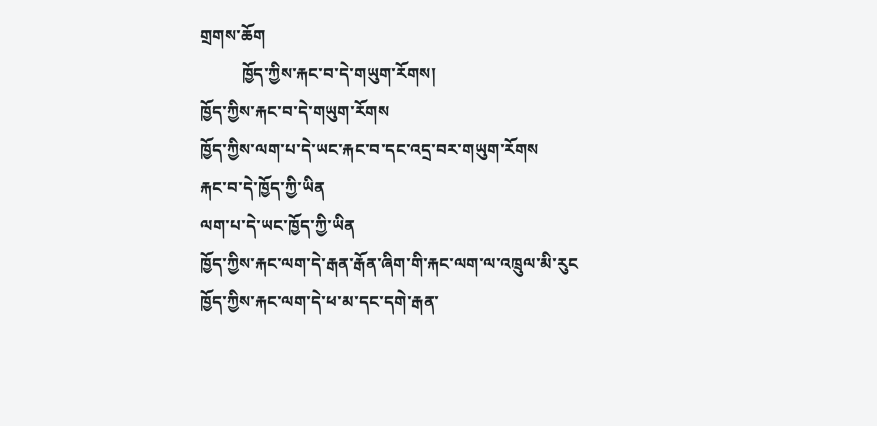གྲགས་ཆོག
          ཁྱོད་ཀྱིས་རྐང་བ་དེ་གཡུག་རོགས།
ཁྱོད་ཀྱིས་རྐང་བ་དེ་གཡུག་རོགས
ཁྱོད་ཀྱིས་ལག་པ་དེ་ཡང་རྐང་བ་དང་འདྲ་བར་གཡུག་རོགས
རྐང་བ་དེ་ཁྱོད་ཀྱི་ཡིན
ལག་པ་དེ་ཡང་ཁྱོད་ཀྱི་ཡིན
ཁྱོད་ཀྱིས་རྐང་ལག་དེ་རྒན་རྒོན་ཞིག་གི་རྐང་ལག་ལ་འཁྲུལ་མི་རུང
ཁྱོད་ཀྱིས་རྐང་ལག་དེ་ཕ་མ་དང་དགེ་རྒན་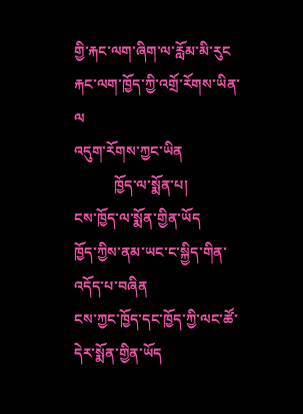གྱི་རྐང་ལག་ཞིག་ལ་རློམ་མི་རུང
རྐང་ལག་ཁྱོད་ཀྱི་འགྲོ་རོགས་ཡིན་ལ
འདུག་རོགས་ཀྱང་ཡིན
           ཁྱོད་ལ་སྨོན་པ།
ངས་ཁྱོད་ལ་སྨོན་གྱིན་ཡོད
ཁྱོད་ཀྱིས་ནམ་ཡང་ང་སྐྱིད་གིན་འདོད་པ་བཞིན
ངས་ཀྱང་ཁྱོད་དང་ཁྱོད་ཀྱི་ལང་ཚོ་དེར་སྨོན་གྱིན་ཡོད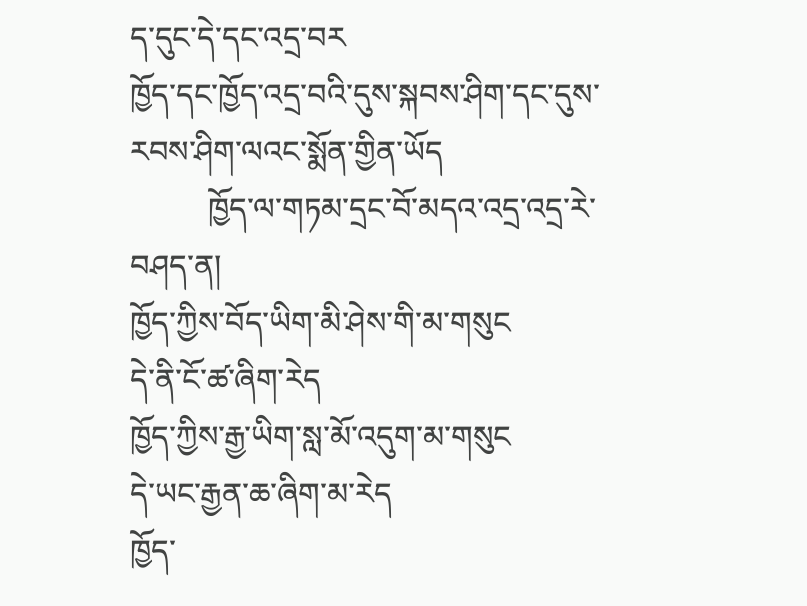ད་དུང་དེ་དང་འདྲ་བར
ཁྱོད་དང་ཁྱོད་འདྲ་བའི་དུས་སྐབས་ཤིག་དང་དུས་རབས་ཤིག་ལའང་སྨོན་གྱིན་ཡོད
          ཁྱོད་ལ་གཏམ་དྲང་བོ་མདའ་འདྲ་འདྲ་རེ་བཤད་ན།
ཁྱོད་ཀྱིས་བོད་ཡིག་མི་ཤེས་གི་མ་གསུང
དེ་ནི་ངོ་ཚ་ཞིག་རེད
ཁྱོད་ཀྱིས་རྒྱ་ཡིག་སླ་མོ་འདུག་མ་གསུང
དེ་ཡང་རྒྱན་ཆ་ཞིག་མ་རེད
ཁྱོད་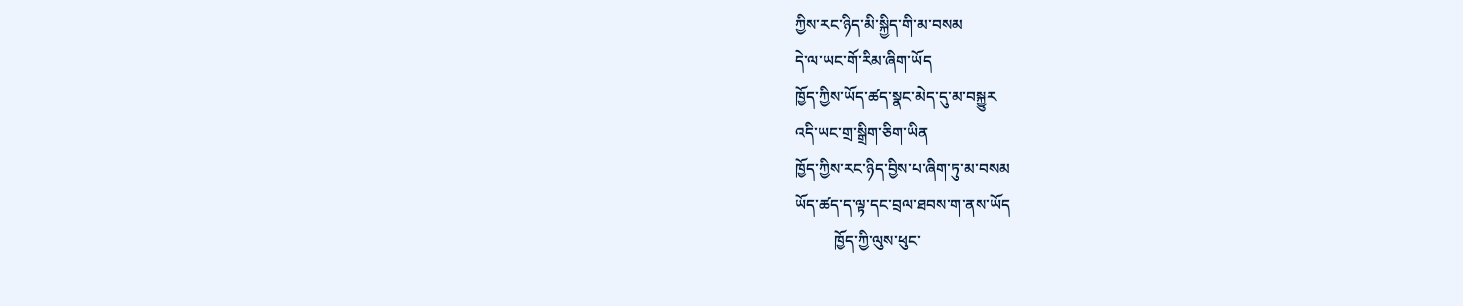ཀྱིས་རང་ཉིད་མི་སྐྱིད་གི་མ་བསམ
དེ་ལ་ཡང་གོ་རིམ་ཞིག་ཡོད
ཁྱོད་ཀྱིས་ཡོད་ཚད་སྣང་མེད་དུ་མ་བསྐྱུར
འདི་ཡང་གྲ་སྒྲིག་ཅིག་ཡིན
ཁྱོད་ཀྱིས་རང་ཉིད་བྱིས་པ་ཞིག་ཏུ་མ་བསམ
ཡོད་ཚད་ད་ལྟ་དང་བྲལ་ཐབས་ག་ནས་ཡོད
          ཁྱོད་ཀྱི་ལུས་ཕུང་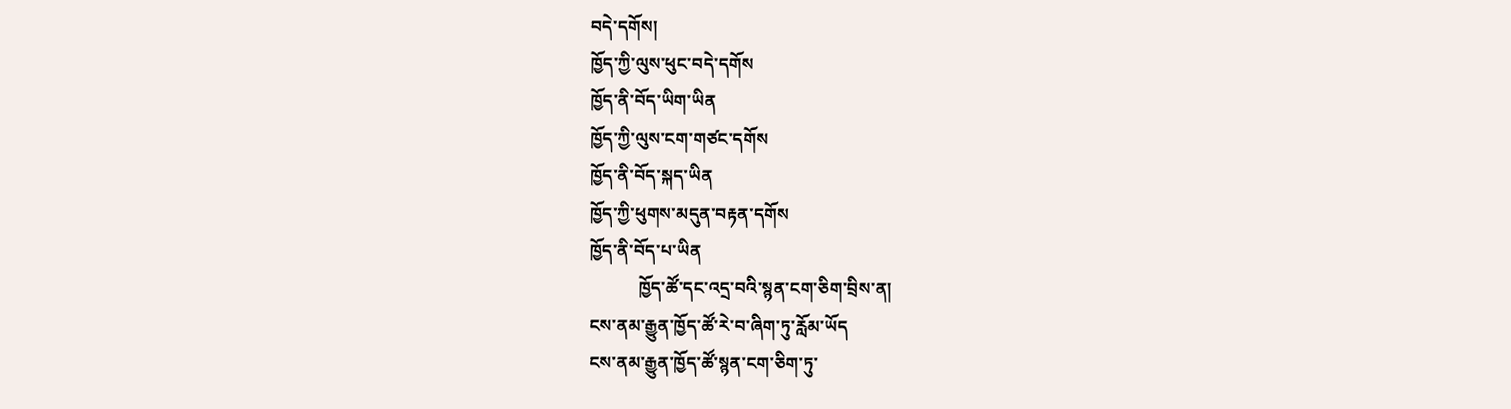བདེ་དགོས།
ཁྱོད་ཀྱི་ལུས་ཕུང་བདེ་དགོས
ཁྱོད་ནི་བོད་ཡིག་ཡིན
ཁྱོད་ཀྱི་ལུས་ངག་གཙང་དགོས
ཁྱོད་ནི་བོད་སྐད་ཡིན
ཁྱོད་ཀྱི་ཕུགས་མདུན་བརྟན་དགོས
ཁྱོད་ནི་བོད་པ་ཡིན
           ཁྱོད་ཚོ་དང་འདྲ་བའི་སྙན་ངག་ཅིག་བྲིས་ན།
ངས་ནམ་རྒྱུན་ཁྱོད་ཚོ་རེ་བ་ཞིག་ཏུ་རློམ་ཡོད
ངས་ནམ་རྒྱུན་ཁྱོད་ཚོ་སྙན་ངག་ཅིག་ཏུ་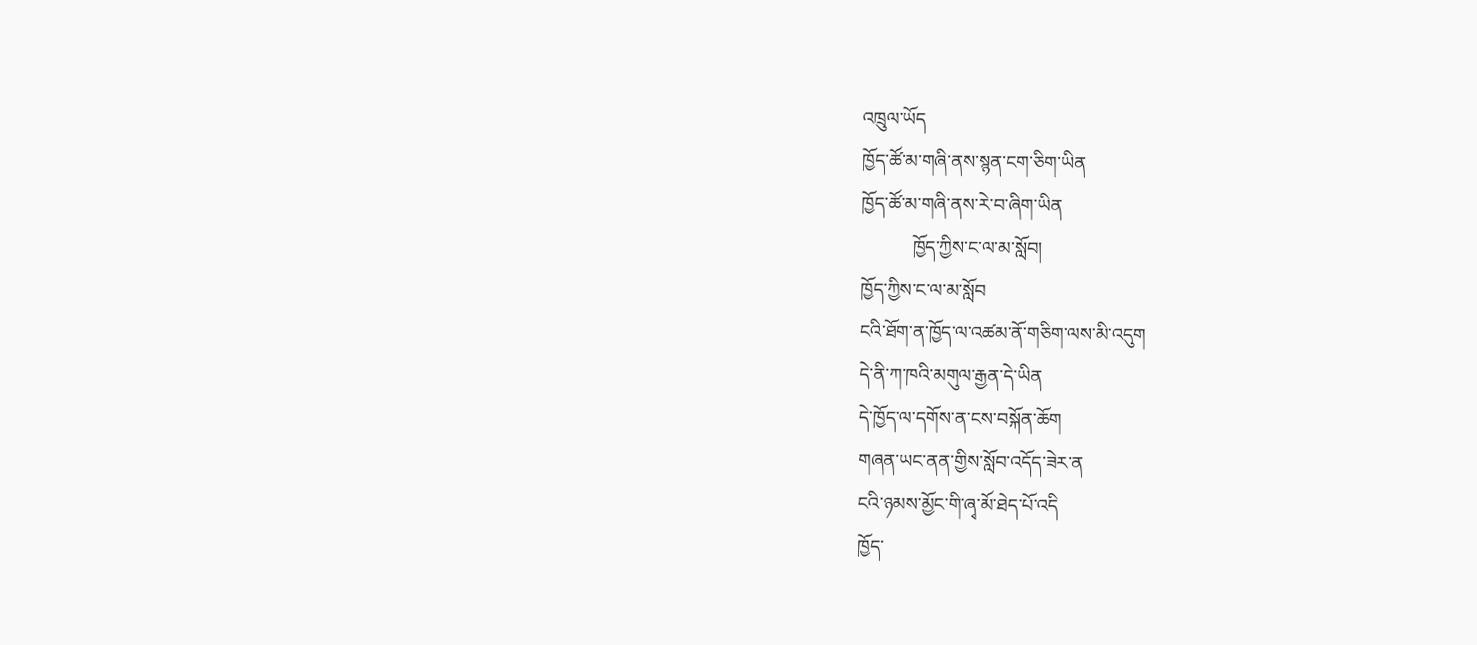འཁྲུལ་ཡོད
ཁྱོད་ཚོ་མ་གཞི་ནས་སྙན་ངག་ཅིག་ཡིན
ཁྱོད་ཚོ་མ་གཞི་ནས་རེ་བ་ཞིག་ཡིན
           ཁྱོད་ཀྱིས་ང་ལ་མ་སློབ།
ཁྱོད་ཀྱིས་ང་ལ་མ་སློབ
ངའི་ཐོག་ན་ཁྱོད་ལ་འཚམ་ནོ་གཅིག་ལས་མི་འདུག
དེ་ནི་ཀ་ཁའི་མགུལ་རྒྱན་དེ་ཡིན
དེ་ཁྱོད་ལ་དགོས་ན་ངས་བསྐོན་ཆོག
གཞན་ཡང་ནན་གྱིས་སློབ་འདོད་ཟེར་ན
ངའི་ཉམས་མྱོང་གི་ཞྭ་མོ་ཐེད་པོ་འདི
ཁྱོད་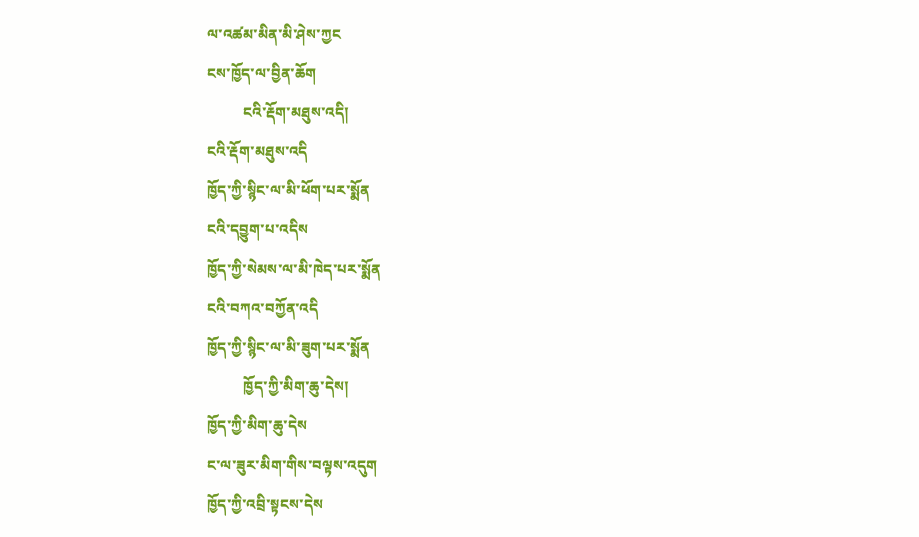ལ་འཚམ་མིན་མི་ཤེས་ཀྱང
ངས་ཁྱོད་ལ་བྱིན་ཆོག
          ངའི་རྡོག་མཐུས་འདི།
ངའི་རྡོག་མཐུས་འདི
ཁྱོད་ཀྱི་སྙིང་ལ་མི་ཕོག་པར་སྨོན
ངའི་དབྱུག་པ་འདིས
ཁྱོད་ཀྱི་སེམས་ལ་མི་ཁེད་པར་སྨོན
ངའི་བཀའ་བཀྱོན་འདི
ཁྱོད་ཀྱི་སྙིང་ལ་མི་ཟུག་པར་སྨོན
          ཁྱོད་ཀྱི་མིག་ཆུ་དེས།
ཁྱོད་ཀྱི་མིག་ཆུ་དེས
ང་ལ་ཟུར་མིག་གིས་བལྟས་འདུག
ཁྱོད་ཀྱི་འབྲི་སྟངས་དེས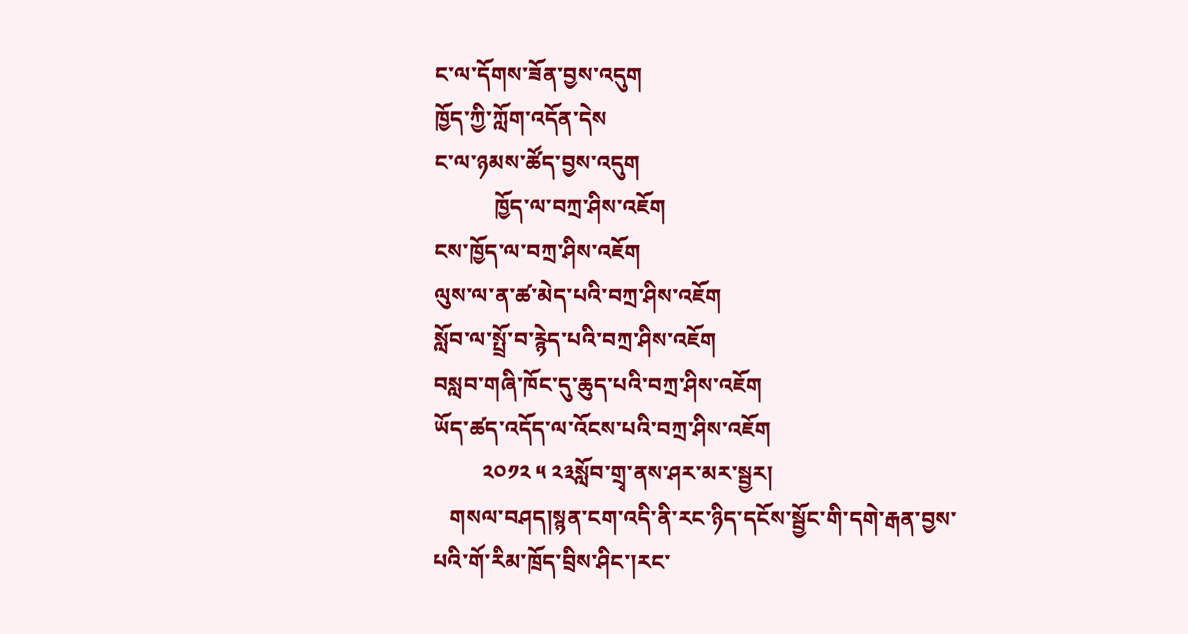ང་ལ་དོགས་ཟོན་བྱས་འདུག
ཁྱོད་ཀྱི་ཀློག་འདོན་དེས
ང་ལ་ཉམས་ཚོད་བྱས་འདུག
           ཁྱོད་ལ་བཀྲ་ཤིས་འཇོག
ངས་ཁྱོད་ལ་བཀྲ་ཤིས་འཇོག
ལུས་ལ་ན་ཚ་མེད་པའི་བཀྲ་ཤིས་འཇོག
སློབ་ལ་སྤྲོ་བ་རྙེད་པའི་བཀྲ་ཤིས་འཇོག
བསླབ་གཞི་ཁོང་དུ་ཆུད་པའི་བཀྲ་ཤིས་འཇོག
ཡོད་ཚད་འདོད་ལ་འོངས་པའི་བཀྲ་ཤིས་འཇོག
         ༢༠༡༢ ༥ ༢༣སློབ་གྲྭ་ནས་ཤར་མར་སྦྱར།
   གསལ་བཤད།སྙན་ངག་འདི་ནི་རང་ཉིད་དངོས་སྦྱོང་གི་དགེ་རྒན་བྱས་པའི་གོ་རིམ་ཁྲོད་བྲིས་ཤིང་།རང་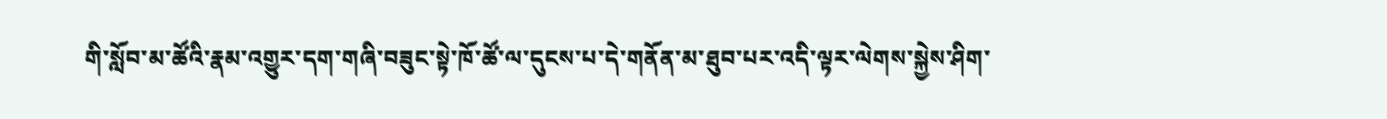གི་སློབ་མ་ཚོའི་རྣམ་འགྱུར་དག་གཞི་བཟུང་སྟེ་ཁོ་ཚོ་ལ་དུངས་པ་དེ་གནོན་མ་ཐུབ་པར་འདི་ལྟར་ལེགས་སྐྱེས་ཤིག་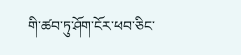གི་ཚབ་ཏུ་ཤོག་ངོར་ཕབ་ཅིང་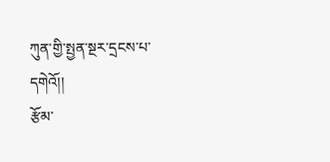ཀུན་གྱི་སྤྱན་སྔར་དྲངས་པ་དགེའོ།།
རྩོམ་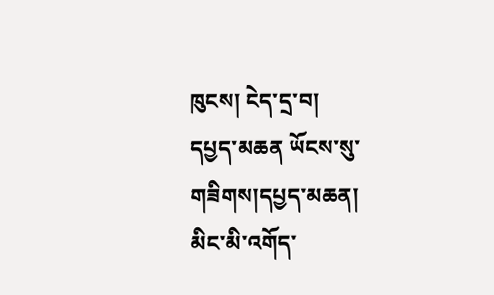ཁུངས། ངེད་དྲ་བ།
དཔྱད་མཆན ཡོངས་སུ་གཟིགས།དཔྱད་མཆན།
མིང་མི་འགོད་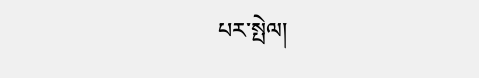པར་སྤེལ།